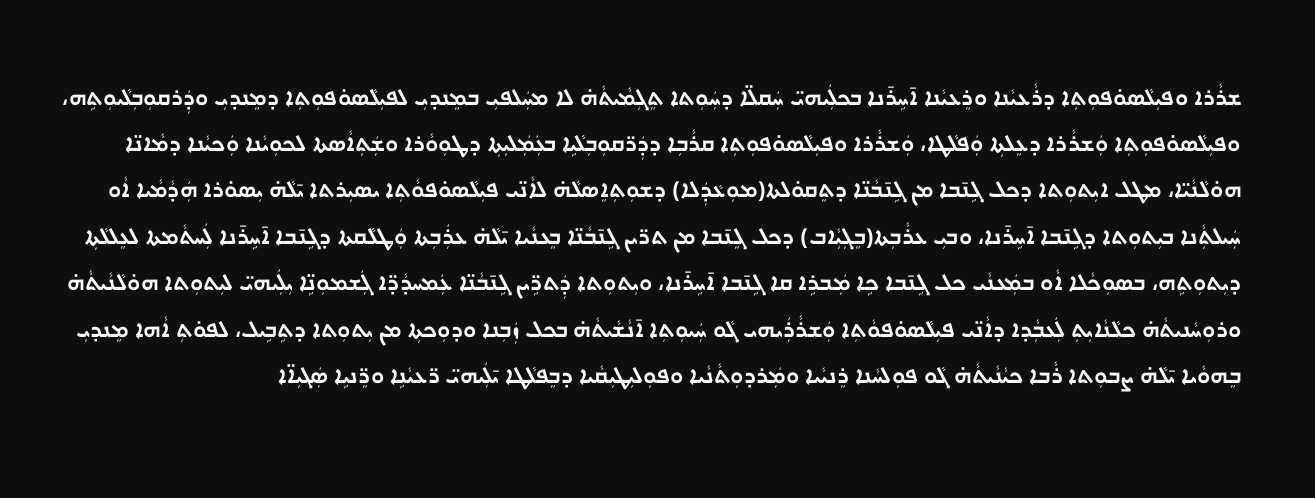ܫܪܵܪܐ ܘܦܝܼܠܵܣܘ̇ܦܘܼܬܼܐ ܕܪܵܥܝܵܢܐ ܘܪܸܥܝܵܢܐ ܐ̄ܚܹܪ̄ܢܐ ܒܟܠܲܝܗܝ̈ ܚܲܩܠ̈ܐ ܕܚܲܘܼܬܐ ܬܸܓܼܡܵܝܬܵܗ̇ ܠܐ ܡܚܲܠܦܝܼ ܒܡܸܢܕܝܼ ܠܦܝܼܠܵܣܘ̇ܦܘܼܬܼܐ ܕܡܸܢܕܝܼ ܘܕܲܪܩܘܼܒܼܠܵܝܘܼܬܹܗ، ܘܦܝܼܠܵܣܘ̇ܦܘܼܬܼܐ ܘܲܫܪܵܪܐ ܕܥܸܠܬܼܐ ܘܲܦܠܵܛܐ، ܘܲܫܪܵܪܐ ܘܦܝܼܠܵܣܘ̇ܦܘܼܬܼܐ ܩܪܵܒܼܐ ܕܕܲܪ̈ܩܘܼܒܼܠܵܝܹܐ ܒܥܲܡܲܠܝܼܬܼܐ ܕܛܘܼܘܵܪܐ ܘܫܲܬܼܐܵܣܬܐ ܠܟܘܼܝܵܢܐ ܘܲܟܝܵܢܐ ܕܡܵܐܢ̈ܐ ܗܘ̇ܠܵܢܵܝ̈ܐ، ܡܛܠ ܐܝܼܬܘܼܬܐ ܕܟܠ ܓܹܢ̄ܒܐ ܡܢ ܓܹܢ̄ܒܵܢ̈ܐ ܕܬܸܩܘ̇ܠܬܐ(ܡܘܼܥܵܕܲܠܐ) ܕܫܘܼܬܼܐܸܣܠܵܗ̇ ܠܐܵܢ̈ܝ ܦܝܼܠܵܣܘ̇ܦܘܵܬܼܐ ܝܣܝܼܪܬܐ ܝ̄ܠܵܗ̇ ܝܼܣܘ̇ܪܐ ܗܲܕܵܡܵܝܐ ܐܵܘ ܚܲܝܠܬܼܵܢܐ ܒܝܼܬܘܼܬܐ ܕܓܹܢ̄ܒܐ ܐ̄ܚܹܪ̄ܢܐ، ܘܒܝܼ ܥܪܵܒܼܬܐ(ܒܸܓܼܝܼܵܐܒ) ܕܟܠ ܓܸܢ̄ܒܐ ܡܢ ܬܪ̈ܝܢ ܓܹܢ̄ܒܵܢ̈ܐ ܒܸܥܢܵܝܐ ܝ̄ܠܵܗ̇ ܥܪܲܒܼܬܐ ܘܲܛܠܵܩܬܐ ܕܓܹܢ̄ܒܐ ܐ̄ܚܹܪ̄ܢܐ ܠܲܚܬܵܡܬܐ ܠܥܸܠܠܵܬܼܐ ܕܝܼܬܘܼܬܹܗ، ܒܣܘܼܟܵܠܐ ܐܵܘ ܒܡܲܥܢܵܝ ܟܠ ܓܹܢ̄ܒܐ ܟܹܐ ܡܲܒܪܹܐ ܩܐ ܓܹܢ̄ܒܐ ܐ̄ܚܹܪ̄ܢܐ، ܘܝܼܬܘܼܬܐ ܕܲܬܪܹ̈ܝܢ ܓܹܢ̄ܒܵܢ̈ܐ ܥܲܡܚܕܵܕ̈ܐ ܓܲܫܡܘܼܢܹ̈ܐ ܝܼܠܲܝܗܝ̈ ܠܝܼܬܘܼܬܐ ܗܘ̇ܠܵܢܵܝܬܵܗ̇ ܘܪܘܼܚܵܢܝܬܵܗ̇ ܟܠܵܢܵܐܝܼܬܼ ܠܲܥܒܼܵܕܐ ܕܐܵܢ̈ܝ ܦܝܼܠܵܣܘ̇ܦܘܵܬܼܐ ܘܲܫܪܵܪܲܝܗܝ ܓܵܘ ܚܲܝܘܼܬܼܐ ܐ̄ܢܵܫܵܝܬܵܗ̇ ܒܟܠ ܙܲܒܼܢܐ ܘܕܘܼܟܬܼܐ ܡܢ ܝܼܬܘܼܬܐ ܕܬܹܒܹܝܠ، ܠܦܘ̇ܬܼ ܐܵܗܐ ܡܸܢܕܝܼ ܒܸܗܘܵܝܐ ܝ̄ܠܵܗ̇ ܨܒܘܼܬܐ ܪܵܒܐ ܟܝܵܢܵܝܬܵܗ̇ ܓܵܘ ܦܘܼܠܚܵܢܐ ܪܸܢܝܵܝܐ ܘܡܲܪܕܘܼܬܵܢܵܝܐ ܘܦܘܼܠܝܼܛܝܼܩܵܝܐ ܕܒܸܦܠܵܛܐ ܝ̄ܠܲܝܗܝ̈ ܪ̈ܥܝܵܢܹܐ ܘܪܸ̈ܢܝܹܐ ܣܲܓܝܼܐ̈ܐ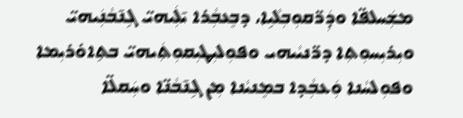ܡܫܲܚܠܦ̈ܐ ܘܕܲܪ̈ܩܘܼܒܼܠܵܝܹܐ، ܕܒܸܥܒܼܵܪܐ ܝ̄ܠܲܝܗܝ̈ ܓܹܢ̄ܒܵܢܲܝܗܝ̈ ܘܝܼܪܝܼܚܘܼܬܼܐ ܕܪ̈ܢܝܵܝܗܝ ܘܦܘܼܠܝܼܛܝܼܩܘܼܬܲܝܗܝ̈ ܒܬܹܐܘ̇ܪܝܼܡܐ ܘܦܘܼܠܚܵܢܐ ܘܲܥܒܼܵܕܐ ܒܡܸܢܝܵܢܐ ܡܼܢ ܓܹܢ̄ܒܵܢ̈ܐ ܘܚܲܩܠ̈ܐ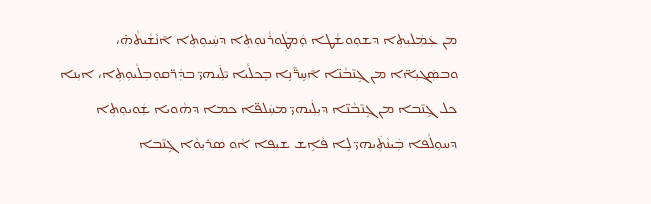ܡܢ ܥܲܡܲܠܝܼܬܼܐ ܕܫܘܼܘܫܵܛܐ ܘܲܡܛܲܘܪܵܢܘܼܬܼܐ ܕܚܲܝܘܼܬܼܐ ܐ̄ܢܵܫܵܝܬܵܗ̇، ܘܒܣܲܓܝܼܐ̈ܐ ܡܢ ܓܹܢ̄ܒܵܢ̈ܐ ܐ̄ܚܹܪ̈̄ܢܹܐ ܒܸܟܠܵܝܐ ܝ̄ܠܲܝܗܝ̈ ܒܕܲܪ̈ܩܘܼܒܼܠܵܝܘܼܬܼܐ، ܐܝܼܢܐ ܟܠ ܓܹܢ̄ܒܐ ܡܢ ܓܹܢ̄ܒܵܢ̈ܐ ܕܝܼܠܲܝܗܝ̈ ܡܚܲܠܦ̈ܐ ܟܡܐ ܕܗܵܘܝܐ ܫܲܘܝܘܼܬܼܐ ܕܚܘܼܠܵܦܐ ܒܲܝܢܵܬܲܝܗܝ̈ ܠܹܐ ܦܵܐܹܫ ܫܝܼܦܐ ܐܵܘ ܣܪܝܼܘܵܐ ܓܹܢ̄ܒܐ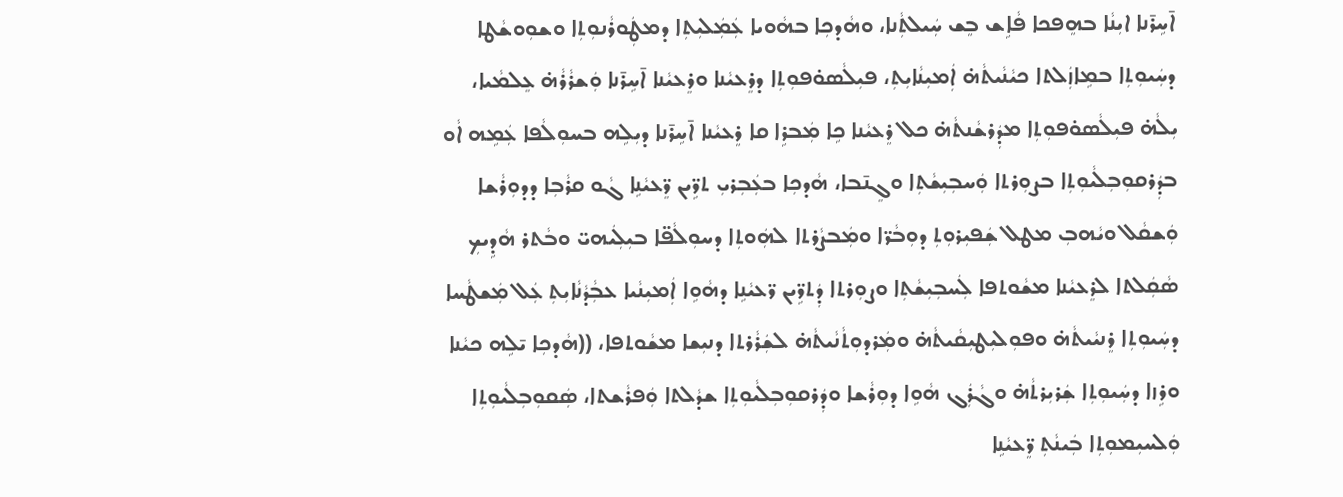ܐ̄ܚܹܪ̄ܢܐ ܐܝܼܢܵܐ ܒܗܸܦܟܐ ܦܵܐܹܫ ܒܸܫ ܚܲܝܠܬܼܵܢܐ، ܘܗܵܕܟܼܐ ܒܗܵܘܝܐ ܥܲܡܲܠܝܼܬܼܐ ܕܡܛܲܘܪܵܢܘܼܬܼܐ ܘܫܘܼܘܫܵܛܐ ܕܚܲܝܘܼܬܼܐ ܒܡܹܐܙܲܠܬܐ ܟܝܵܢܵܝܬܵܗ̇ ܐܲܡܝܼܢܵܐܝܼܬܼ، ܦܝܼܠܵܣܘ̇ܦܘܼܬܼܐ ܕܪܸܥܝܵܢܐ ܘܪܸܥܝܵܢܐ ܐ̄ܚܹܪ̄ܢܐ ܘܲܫܪܵܪܵܗ̇ ܥܸܠܡܵܝܐ، ܝܼܠܵܗ̇ ܦܝܼܠܵܣܘ̇ܦܘܼܬܼܐ ܡܕܲܪܫܵܢܬܵܗ̇ ܟܠ ܪܸܥܝܵܢܐ ܟܹܐ ܡܲܒܪܹܐ ܩܐ ܪܸܥܝܵܢܐ ܐ̄ܚܹܪ̄ܢܐ ܕܝܼܠܹܗ ܒܚܘܼܠܵܦܐ ܥܲܡܹܗ ܐܵܘ ܒܕܲܪܩܘܼܒܼܠܵܝܘܼܬܼܐ ܒܨܘܼܪܬܐ ܘܲܚܒܼܝܼܫܵܬܼܐ ܘܓܸܢ̄ܒܐ، ܗܵܕܟܼܐ ܒܥܲܒܼܪܝܼ ܬܪܹ̈ܝܢ ܪܸ̈ܥܝܵܢܹܐ ܓܵܘ ܩܪܵܒܼܐ ܕܕܘܼܪܵܫܐ ܘܲܫܩܵܠ ܘܝܵܗܒܼ ܡܛܠ ܫܲܦܝܼܪܘܼܬܼ ܕܘܼܒܵܪ̈ܐ ܘܡܲܒܨܵܪܬܐ ܠܗܲܘܬܼܐ ܕܚܘܼܠܵܦ̈ܐ ܒܝܼܠܲܝܗܝ̈ ܘܒܵܬܪ ܗܵܕܹܝܟܼ ܣܵܩܲܠܬܐ ܠܪܸܥܝܵܢܐ ܡܫܵܘܬܦܐ ܠܲܚܒܼܝܼܫܵܬܼܐ ܘܨܘܼܪܬܐ ܕܲܬܪܹ̈ܝܢ ܪ̈ܥܝܵܢܹܐ ܕܗܵܘܹܐ ܐܲܡܝܼܢܵܝܐ ܥܒܼܵܕܵܢܵܐܝܼܬܼ ܥܲܠ ܡܲܫܛܵܚܐ ܕܚܲܝܘܼܬܼܐ ܪܸܢܝܵܝܬܵܗ̇ ܘܦܘܼܠܝܼܛܝܼܩܵܝܬܵܗ̇ ܘܡܲܪܕܘܼܬܵܢܵܝܬܵܗ̇ ܠܫܲܪܵܪܬܐ ܕܢܝܼܫܐ ܡܫܵܘܬܦܐ، ((ܗܵܕܟܼܐ ܝ̄ܠܹܗ ܟܝܵܢܐ ܘܪܹܙܐ ܕܚܲܝܘܼܬܼܐ ܫܲܪܝܼܪܬܵܗ̇ ܘܓܵܪܲܓ ܗܵܘܹܐ ܕܘܼܪܵܫܐ ܘܕܲܪܩܘܼܒܼܠܵܝܘܼܬܼܐ ܫܕܵܠܬܐ ܘܲܦܪܵܫܬܐ، ܣܲܩܘܼܒܼܠܵܝܘܼܬܼܐ ܘܲܠܚܝܼܡܘܼܬܼܐ ܒܲܝܢܵܬܼ ܪܸ̈ܥܝܵܢܹܐ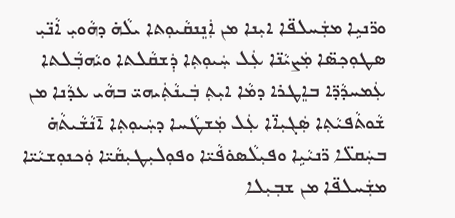ܘܪ̈ܢܝܹܐ ܡܫܲܚܠܦ̈ܐ ܐܝܼܢܐ ܡܢ ܐܲܢܸܢܩܵܝܘܼܬܐ ܝܠܵܗ̇ ܕܗܵܘܝܼ ܐܵܢ̈ܝܼ ܣܛܘܼܟܼܣ̈ܐ ܡܲܨܝܵܢ̈ܐ ܥܲܠ ܚܲܝܘܼܬܼܐ ܕܲܫܩܵܠܬܐ ܘܝܵܗܒܼܵܠܬܐ ܥܲܡܚܕܵܕ̈ܐ ܒܐܸܛܪܐ ܕܡܵܐ ܐܝܼܬܼ ܒܲܝܢܵܬܲܝܗܝ̈ ܒܗܵܝ ܥܕܵܢܐ ܡܢ ܫܵܘܬܵܦܝܵܬܼܐ ܣܲܓܝܼܐ̈ܐ ܥܲܠ ܡܲܫܛܵܚܐ ܕܚܲܝܘܼܬܼܐ ܐ̄ܢܵܫܵܝܬܵܗ̇ ܒܚܲܩܠ̈ܐ ܪ̈ܢܝܵܝܹܐ ܘܦܝܼܠܵܣܘ̇ܦܵܝ̈ܐ ܘܦܘܼܠܝܼܛܝܼܩܵܝ̈ܐ ܘܲܟܢܘܼܫܝܵܝ̈ܐ ܡܫܲܚܠܦ̈ܐ ܡܢ ܫܒܼܝܼܠܐ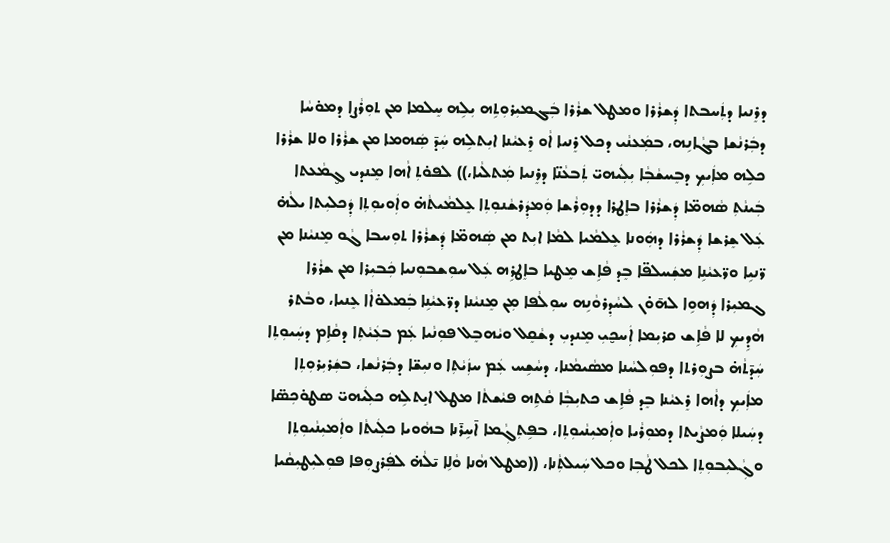ܕܪܸܢܝܐ ܕܬܲܚܒܬܐ ܕܲܫܪܵܪܐ ܘܡܛܠ ܫܪܵܪܐ ܒܲܓܡܝܼܪܘܼܬܹܗ ܝܼܠܹܗ ܚܸܠܡܐ ܡܢ ܬܘܼܪܵܨܐ ܕܡܘ̇ܚܵܐ ܕܒܲܪܢܵܫܐ ܒܓܵܐܢܹܗ، ܒܡܲܥܢܵܝ ܕܟܠ ܪܸܢܝܐ ܐܵܘ ܪܸܥܝܵܢܐ ܐܝܼܬܠܹܗ ܚܲܕ̄ ܣܲܗܡܐ ܡܢ ܫܪܵܪܐ ܘܠܐ ܫܪܵܪܐ ܟܠܹܗ ܡܐܲܝܟܼ ܕܒܸܚܫܵܒܼܵܐ ܝܼܠܲܝܗܝ̈ ܬܲܒܥܵܢ̈ܐ ܕܪܸܢܝܐ ܡܲܬܠܵܝܐ،)) ܠܦܘ̇ܬܼ ܐܵܗܐ ܡܸܢܕܝ ܓ̮ܡܵܥܬܐ ܒܲܝܢܵܬܼ ܣܵܗܡ̈ܐ ܕܲܫܪܵܪܐ ܒܐܸܛܪܐ ܕܕܘܼܪܵܫܐ ܘܲܡܕܲܪܫܵܢܘܼܬܼܐ ܥܸܠܡܵܝܬܵܗ̇ ܘܐܲܘܝܘܼܬܼܐ ܕܲܟܠܝܼܬܐ ܝܠܵܗ̇ ܥܲܠ ܫܸܪܫܐ ܕܲܫܪܵܪܐ ܕܗܲܘܢܐ ܥܸܠܡܵܝܐ ܠܡܵܐ ܐܝܼܬ ܡܢ ܣܲܗܡ̈ܐ ܕܲܫܪܵܪܐ ܬܘܼܚܒܐ ܓܵܘ ܡܸܢܝܵܢܐ ܡܢ ܪ̈ܢܝܹܐ ܘܪ̈ܥܝܵܢܹܐ ܡܫܲܚܠܦ̈ܐ ܒܸܕ ܦܵܐܹܫ ܡܸܛܝܐ ܒܐܸܛܪܹܗ ܥܲܠ ܚܘܼܫܒܘܼܢܝܐ ܟܲܒܝܼܪܐ ܡܢ ܫܪܵܪܐ ܓܡܝܼܪܐ ܕܲܗܘܹܐ ܠܗ̄ܘ̇ܢ ܠܚܵܕܼܪܘܵܢܹܗ ܚܘܼܠܵܦܐ ܡܼܢ ܡܸܢܝܵܢܐ ܕܪ̈ܥܝܵܢܹܐ ܒܲܡܠܘ̇ܐܵܐ ܥܸܢܝܐ، ܘܒܵܬܪ ܗܵܕܹܝܟܼ ܠܐ ܦܵܐܹܫ ܩܪܝܼܡܐ ܐܲܚܟ̮ܝܼ ܡܸܢܕܝܼ ܕܫܵܩܸܠ ܘܝܵܗܒܸܠ ܦܘܼܢܵܝܐ ܥܲܡ ܒܥܲܝܵܬܼܐ ܕܩܵܐܹܡ ܕܚܲܝܘܼܬܼܐ ܚܲܕ̄ܬܵܗ̇ ܒܨܘܼܪܬܐ ܕܦܘܼܠܚܵܢܐ ܡܣܵܝܡܵܢܐ، ܕܚܵܫܹܚ ܥܲܡ ܚܙܲܝܵܬܼܐ ܘܢܝܼܫ̈ܐ ܕܒܲܪܢܵܫܐ، ܒܫܲܪܝܼܪܘܼܬܼܐ ܡܐܲܝܟܼ ܕܐܵܗܐ ܪܸܥܝܵܢܐ ܒܸܕ ܦܵܐܹܫ ܟܬܝܼܒܼܵܐ ܩܵܬܹܗ ܦܝܵܫܬܵܐ ܡܛܠ ܐܝܼܸܬܠܹܗ ܟܠܲܝܗܝ̈ ܣܛܘ̇ܟܼܣ̈ܐ ܕܚܲܝܠܐ ܘܲܡܨܵܝܬܐ ܕܡܘܼܪܵܝܐ ܘܐܲܡܝܼܢܵܝܘܼܬܼܐ، ܒܦܹܬܼܓܼܵܡܐ ܐ̄ܚܹܪ̄ܢܐ ܒܗܵܘܝܐ ܟܠܲܝܬܵܐ ܘܐܲܡܝܼܢܵܝܘܼܬܼܐ ܘܓܼܵܠܝܼܒܘܼܬܼܐ ܠܟܠ ܛܵܒܼܐ ܘܟܠ ܚܲܝܠܬܼܵܢܐ، ((ܡܛܠ ܗܵܢܐ ܘܵܠܹܐ ܝ̄ܠܵܗ̇ ܠܦܲܪܨܘܼܦܐ ܦܘܼܠܝܼܛܝܼܩܵܝܐ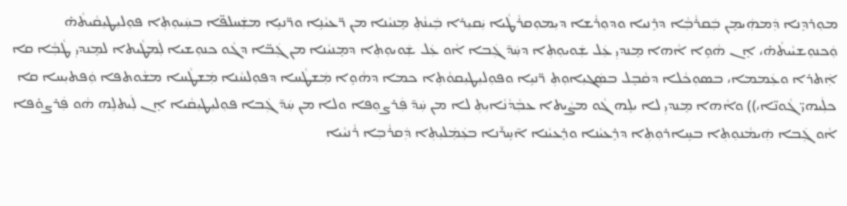ܡܘܼܪܕܸܢܐ ܕܲܡܗܲܝܡܸܢ ܒܲܩܪܵܒܼܵܐ ܕܪܸܢܝܐ ܘܕܘܼܪܵܫܐ ܕܝܼܡܘܼܩܪܵܛܵܝܐ ܝܲܩܝܼܪܐ ܒܲܝܢܵܬܼ ܡܸܢܝܵܢܐ ܡܢ ܪ̈ܥܝܵܢܹܐ ܘܪ̈ܢܝܹܐ ܡܫܲܚܠܦ̈ܐ ܒܚܲܝܘܼܬܼܐ ܦܘܼܠܝܼܛܝܼܩܵܝܬܵܗ̇ ܘܲܟܢܘܼܫܝܵܝܬܵܗ̇، ܐܸܢ ܗܵܘܹܐ ܐܵܗܐ ܡܸܢܕܝܼ ܥܲܠ ܫܲܘܝܘܼܬܼܐ ܕܚܲܕ̄ ܓܲܒܐ ܐܵܘ ܥܲܠ ܫܲܘܝܘܼܬܼܐ ܕܡܸܢܝܵܢܐ ܡܢ ܓܲܒ̈ܐ ܕܓܵܘ ܟܢܘܼܫܝܐ ܠܲܡܛܵܝܬܐ ܠܡܸܢܕܝܼ ܛܵܒܼܵܐ ܩܐ ܐܲܬܪܐ ܘܥܲܡܡܐ، ܒܣܘܼܟܵܠܐ ܕܩܵܒܸܠ ܒܣܲܓܝܼܐܘܼܬܼ ܪ̈ܢܝܹܐ ܘܦܘܼܠܝܼܛܝܼܩܘܵܬܼܐ ܟܡܐ ܕܗܵܘܹܐ ܡܲܫܛܵܚܐ ܕܦܘܼܠܚܵܢܐ ܡܲܫܛܵܚܐ ܡܫܵܘܬܦܐ ܘܲܦܬܝܼܚܐ ܩܐ ܟܠܲܝܗܝ̈ ܓܵܘܢ̈ܐ،)) ܘܐܵܗܐ ܡܸܢܕܝܼ ܠܐ ܝܠܹܗ ܓܵܘ ܡܨܵܝܬܐ ܥܒܼܵܕܵܢܵܐܝܼܬܼ ܠܐ ܡܢ ܚܲܕ̄ ܦܲܪܨܘܼܦܐ ܘܠܐ ܡܢ ܚܲܕ̄ ܓܲܒܐ ܦܘܼܠܝܼܛܝܼܩܵܝܐ ܐܸܢ ܠܲܝܬܠܹܗ ܗܵܘ ܦܲܪܨܘ̇ܦܐ ܐܵܘ ܓܲܒܐ ܗܲܝܡܵܢܘܼܬܼܐ ܒܚܹܐܪܘܼܬܼܐ ܕܪܸܥܝܵܢܐ ܘܪܸܥܝܵܢܐ ܐ̄ܚܹܪ̄ܢܐ ܒܥܲܡܲܠܝܼܬܼܐ ܕܲܩܪܵܒܼܐ ܪܵܢܝܵܝܐ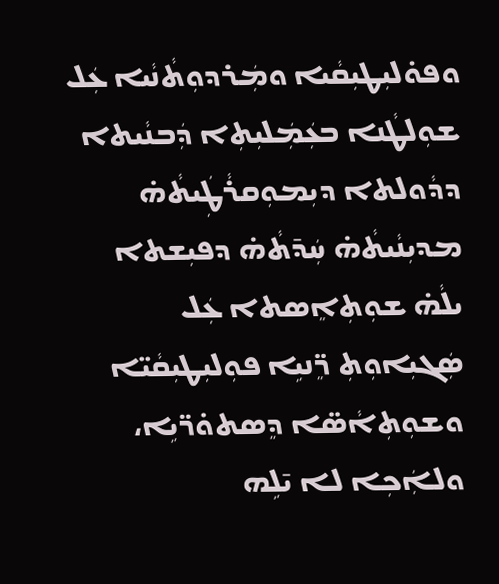ܘܦܘ̇ܠܝܼܛܝܼܩܵܝܐ ܘܡܲܪܕܘܼܬܵܢܵܝܐ ܥܲܠ ܫܘܼܠܛܵܢܐ ܒܥܲܡܲܠܝܼܬܼܐ ܕܲܒܢܵܝܬܐ ܕܕܵܘܠܬܐ ܕܝܼܡܘܼܩܪܵܛܲܝܬܵܗ̇ ܡܕܝܼܢܵܝܬܵܗ̇ ܚܲܕ̄ܬܵܗ̇ ܕܦܝܼܫܬܐ ܝܠܵܗ̇ ܫܘܼܬܼܐܸܣܬܐ ܥܲܠ ܣܲܓܝܼܐܘܼܬܼ ܪܸ̈ܢܝܹܐ ܦܘܼܠܝܼܛܝܼܩܵܝ̈ܐ ܘܫܘܼܬܼܐܵܣ̈ܐ ܕܸܣܬܘ̇ܪ̈ܝܹܐ، ܘܠܐܲܟܼܐ ܠܐ ܝ̄ܠܹܗ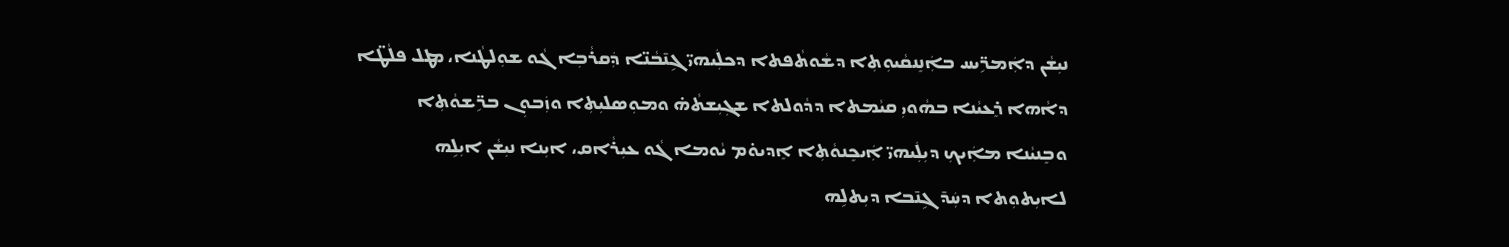ܢܝܼܫܵܢ ܕܐܲܡܪܹ̈ܝܚ ܒܐܲܢܸܢܩܵܝܘܼܬܼܐ ܕܫܵܘܬܵܦܬܐ ܕܟܠܲܝܗܝ̈ ܓܹܢ̄ܒܵܢ̈ܐ ܕܲܩܪܵܒܼܐ ܓܵܘ ܫܘܼܠܛܵܢܐ، ܡܛܠ ܦܠܵܛ̈ܐ ܕܐܵܗܐ ܪܸܥܝܵܢܐ ܒܗܵܘܝܼ ܩܝܵܡܬܐ ܕܕܵܘܠܬܐ ܫܓܼܝܼܫܬܵܗ̇ ܘܡܘܼܣܠܝܼܬܼܐ ܘܙܲܒܘܼܢ ܒܪܹ̈ܫܘܵܬܼܐ ܘܒܸܢܝܵܢܐ ܡܐܲܝܟܼ ܕܝܼܠܲܝܗܝ̈ ܐܲܝܟܸܢܘܵܬܼܐ ܐܸܕܝܘ̇ܡ ܝܵܘܡܐ ܓܵܘ ܥܝܼܪܵܐܩ، ܐܝܼܢܐ ܢܝܼܫܵܢ ܐܝܼܠܹܗ ܠܐܝܼܬܘܼܬܐ ܕܚܲܕ̄ ܓܹܢ̄ܒܐ ܕܝܼܬܠܹܗ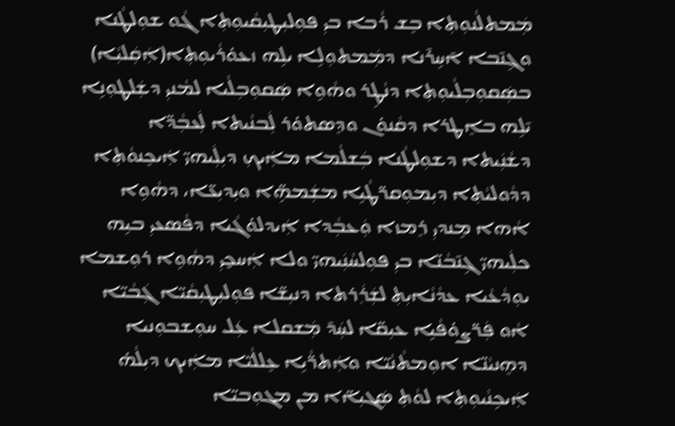ܡܲܡܬܠܵܢܘܼܬܼܐ ܒܸܫ ܪܵܒܐ ܒܝܼ ܦܘܼܠܝܼܛܝܼܩܵܝܘܼܬܼܐ ܓܵܘ ܫܘܼܠܛܵܢܐ ܘܓܹܢ̄ܒܐ ܐ̄ܚܹܪ̄ܢܐ ܕܡܲܡܬܘܼܠܹܐ ܝܠܹܗ ܙܥܘ̇ܪܵܝܘܼܬܼܐ(ܐܲܩܲܠܝܼܵܐ) ܒܣܲܩܘܼܒܼܠܵܝܘܼܬܼܐ ܕܢܵܛܹܪ ܘܗܵܘܹܐ ܣܲܩܘܼܒܼܠܵܝܐ ܠܡܵܢܝܼ ܕܫܲܠܛܘܼܢܹܐ ܝ̄ܠܹܗ ܒܐܸܛܪܐ ܕܩܵܢܘ̇ܢ ܘܕܸܣܬܘ̇ܪ ܠܲܒܢܵܝܬܐ ܠܲܥܒܼܵܕ̈ܐ ܕܫܵܢܲܝܬܐ ܕܫܘܼܠܛܵܢܐ ܒܲܫܠܵܡܐ ܡܐܲܝܟܼ ܕܝܼܠܲܝܗܝ̈ ܐܲܝܟܸܢܘܵܬܼܐ ܕܕܵܘܠܝܵܬܼܐ ܕܝܼܡܘܼܩܪ̈ܛܵܝܹܐ ܡܫܲܡܗܹ̈ܐ ܘܝܼܕܝܼܥ̈ܐ، ܕܗܵܘܹܐ ܐܵܗܐ ܡܸܢܕܝܼ ܪܸܡܙܐ ܘܲܥܒܼܵܕܐ ܐܲܝܕܠܘ̇ܓܵܝܐ ܕܦܵܣܥܝܼ ܒܝܹܗ ܟܠܲܝܗܝ̈ ܓܹܢ̄ܒܵܢ̈ܐ ܒܝܼ ܦܘܼܠܚܵܢܲܝܗܝ̈ ܘܠܐ ܐܲܚܟ̮ܝܼ ܕܗܵܘܹܐ ܪܘܼܫܡܐ ܝܘܼܕܵܥܵܝܐ ܥܕܵܢܵܐܝܼܬܼ ܠܫܲܪܲܪܬܐ ܕܢܝܼܫ̈ܐ ܦܘܼܠܝܼܛܝܼܩܵܝ̈ܐ ܓܲܒܵܝ̈ܐ ܐܵܘ ܦܲܪ̈ܨܘ̇ܦܵܝܹܐ ܥܝܼܩ̈ܐ ܠܚܲܕ̄ ܡܲܫܩܠܐ ܥܲܠ ܚܘܼܫܒܘܼܢܝܐ ܕܗܸܢܝܵܢ̈ܐ ܐܘܼܡܬܵܢܵܝ̈ܐ ܘܐܲܬܪ̈ܵܝܹܐ ܥܸܠܠܵܝ̈ܐ ܡܐܲܝܟ ܕܝܼܠܵܗ̇ ܐܲܝܟܹܢܵܝܘܼܬܼܐ ܠܘܵܬܼ ܣܲܓܝܼܐ̈ܐ ܡܢ ܡܓܘܼܒܝ̈ܐ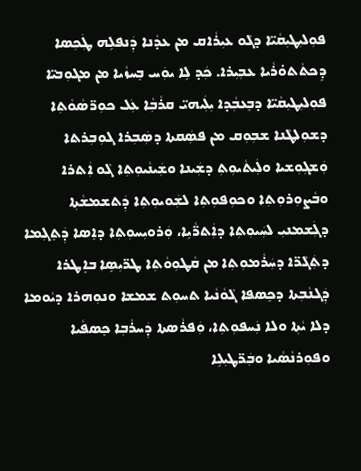ܦܘܼܠܝܼܛܝܼܩܵܝ̈ܐ ܕܓܵܘ ܥܝܼܪܵܐܩ ܡܢ ܥܕܵܢܐ ܕܲܢܦܠܹܗ ܛܲܟܼܣܐ ܕܸܟܬܵܬܘ̇ܪܵܝܐ ܥܒܼܝܼܪܐ. ܟܲܕ ܠܹܐ ܝܘܲܚ ܒܸܚܙܵܝܐ ܡܢ ܡܓܘܼܒܝ̈ܐ ܦܘܼܠܝܼܛܝܼܩܵܝ̈ܐ ܕܒܸܥܒܼܵܕܐ ܝܼܠܲܝܗܝ̈ ܩܪܵܒܼܵܐ ܥܲܠ ܟܘܼܪ̈ܣܵܘܵܬܼܐ ܕܫܘܼܠܛܵܢܐ ܫܒܼܘܼܩ ܡܢ ܦܣܲܩܬܐ ܕܣܲܒܼܪܐ ܓܘܼܒܼܪܬܐ ܘܲܫܓܼܘܼܫܝܐ ܘܠܲܝܬܵܝܘܼܬܼ ܕܫܲܝܢܐ ܘܫܲܝܢܵܝܘܼܬܼܐ ܓܵܘ ܐܲܬܪܐ ܘܒܵܨܘܼܪܘܼܬܼܐ ܘܟܘܼܦܘܼܬܼܐ ܠܫܲܘܝܘܼܬܼܐ ܕܲܬܫܡܫܵܬܼܐ ܕܓܲܫܡܢܝܼ ܠܚܲܝܘܼܬܼܐ ܕܐܲܬܪ̈ܵܝܹܐ، ܘܲܪܘܝܼܚܘܼܬܼܐ ܕܐܸܣܐ ܕܲܬܸܓܼܡܐ ܕܬܲܓܵܪ̈ܐ ܕܚܲܪܵܡܘܼܬܼܐ ܡܢ ܩܵܛܘܼܘܵܬܼܐ ܛܪ̈ܝܼܣܹܐ ܒܐܸܛܪܐ ܕܲܓܢܵܒܼܬܐ ܕܟܸܣܦܐ ܓܵܘܵܢܵܝܐ ܬܚܘܼܬ ܫܡܫܐ ܘܢܘܼܗܪܐ ܕܝܵܘܡܐ ܕܠܐ ܝܵܬܼܐ ܘܠܐ ܢܲܚܦܘܼܬܼܐ، ܘܲܦܪܵܣܬܐ ܕܲܚܪܵܒܼܐ ܟܸܣܦܵܝܐ ܘܦܘܼܪܢܵܣܵܝܐ ܘܒܲܪ̈ܛܝܼܠܹܐ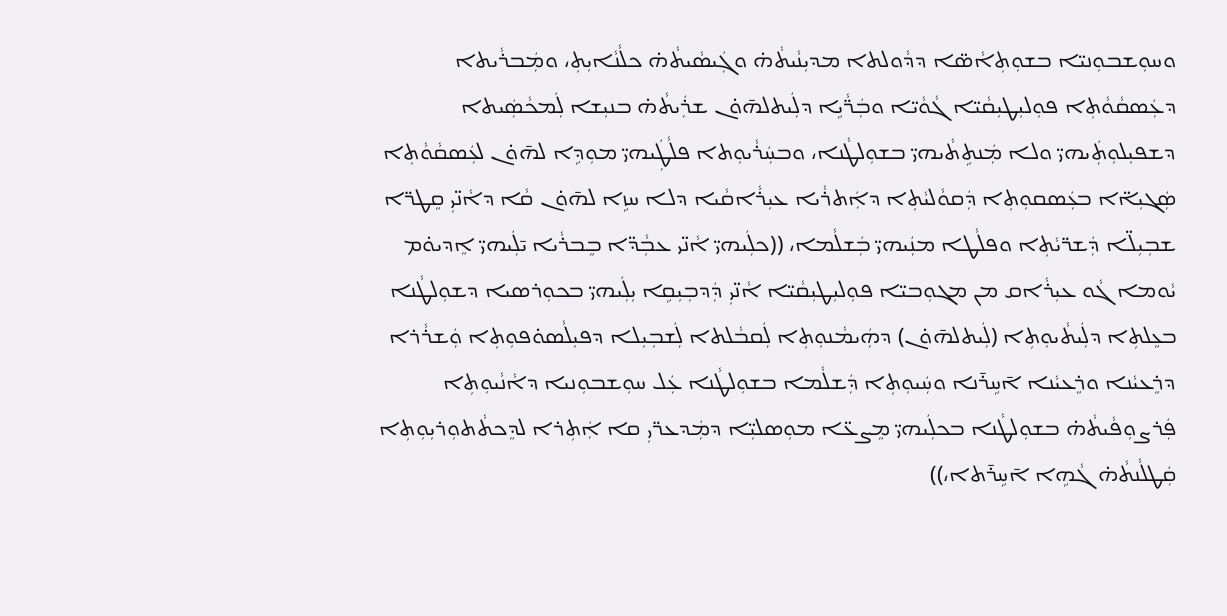ܘܚܘܼܫܒܘܼܢܝ̈ܐ ܒܫܘܼܬܼܐܵܣ̈ܐ ܕܕܵܘܠܬܐ ܡܕܝܼܢܵܝܬܵܗ̇ ܘܓܲܝܣܵܝܬܵܗ̇ ܟܠܵܢܵܐܝܼܬܼ، ܘܡܲܒܪܵܝܬܐ ܕܥܲܣܩܵܘܵܬܼܐ ܦܘܼܠܝܼܛܝܼܩܵܝ̈ܐ ܓܵܘܵܝ̈ܐ ܘܒܲܪ̈ܵܝܹܐ ܕܠܲܝܬܠܗ̄ܘ̇ܢ ܫܪܲܝܬܵܗ̇ ܒܢܝܼܫܐ ܠܲܡܟܵܣܲܝܬܐ ܕܫܦܝܼܠܘܼܬܲܝܗܝ̈ ܘܠܐ ܡܲܢܬܹܬܵܝܗܝ̈ ܒܫܘܼܠܛܵܢܐ، ܘܒܚܲܪܵܝܘܼܬܐ ܦܠܵܛܲܝܗܝ̈ ܡܘܼܕܹܐ ܠܗ̄ܘ̇ܢ ܠܥܲܣܩܵܘܵܬܼܐ ܣܲܓܝܼܐ̈ܐ ܒܥܲܣܩܘܼܬܼܐ ܕܲܩܘܵܠܝܵܬܼܐ ܕܐܲܬܪܵܝܐ ܥܝܼܪܵܐܩܵܝܐ ܕܠܐ ܚܙܹܐ ܠܗ̄ܘ̇ܢ ܩܵܐ ܕܐܵܢ̈ܝܼ ܩܸܛܪ̈ܐ ܫܒܼܝܼܠ̈ܐ ܕܲܫܪ̈ܝܵܬܼܐ ܘܦܠܵܛܐ ܡܢܲܝܗܝ̈ ܒܲܫܠܵܡܐ، ((ܟܠܲܝܗܝ̈ ܐܵܢ̈ܝ ܥܒܼܵܕ̈ܐ ܒܸܒܪܵܝܐ ܝ̄ܠܲܝܗܝ̈ ܐܸܕܝܘ̇ܡ ܝܵܘܡܐ ܓܵܘ ܥܝܼܪܵܐܩ ܡܢ ܡܓܘܼܒܝ̈ܐ ܦܘܼܠܝܼܛܝܼܩܵܝ̈ܐ ܐܵܢ̈ܝܼ ܕܲܕܒܼܝܼܩܹܐ ܝܼܠܲܝܗܝ̈ ܒܟܘܼܪܣܝܐ ܕܫܘܼܠܛܵܢܐ ܒܥܸܠܬܼܐ ܕܠܲܝܬܵܝܘܼܬܼܐ (ܠܲܝܬܠܗ̄ܘ̇ܢ) ܕܗܲܝܡܵܢܘܼܬܼܐ ܠܲܩܒܵܠܬܐ ܠܲܫܒܼܝܼܠܐ ܕܦܝܼܠܵܣܘ̇ܦܘܼܬܼܐ ܘܲܫܪܵܪܐ ܕܪܸܥܝܵܢܐ ܘܪܸܥܝܵܢܐ ܐ̄ܚܹܪ̄ܢܐ ܘܚܲܝܘܼܬܼܐ ܕܲܫܠܵܡܐ ܒܫܘܼܠܛܵܢܐ ܥܲܠ ܚܘܼܫܒܘܼܢܝܐ ܕܐܵܢܵܝܘܼܬܼܐ ܦܲܪܨܘܼܦܵܝܬܵܗ̇ ܒܫܘܼܠܛܵܢܐ ܒܟܠܲܝܗܝ̈ ܡܸܨܥ̈ܐ ܡܘܼܣܠܝܼ̈ܐ ܕܡܲܕܥܪ̈ܝܼ ܩܐ ܐܲܬܼܪܐ ܠܕܸܟܬܵܬܘܼܪܝܼܘܼܬܼܐ ܩܲܛܠܵܢܬܵܗ̇ ܓܵܗܹܐ ܐ̄ܚܹܪ̄ܬܐ،))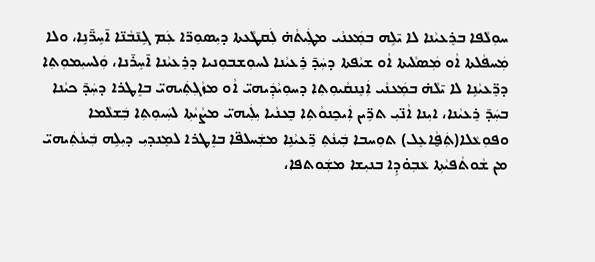ܚܘܼܠܵܦܐ ܒܪܸܥܝܵܢܐ ܠܐ ܝ̄ܠܹܗ ܒܡܲܥܢܵܝ ܡܛܲܝܬܵܗ̇ ܠܲܩܛܵܥܬܐ ܕܝܼܣܘܼܪ̈ܐ ܥܲܡ ܓܹܢ̄ܒܵܢ̈ܐ ܐ̄ܚܹܪ̈̄ܢܹܐ، ܘܠܐ ܡܲܚܦܵܠܬܐ ܐܵܘ ܡܲܣܠܵܝܬܐ ܐܵܘ ܫܝܵܦܬܐ ܕܚܲܕ̄ ܪܸܥܝܵܢܐ ܠܚܘܼܫܒܘܼܢܝܐ ܕܪܸܥܝܵܢܐ ܐ̄ܚܹܪ̄ܢܐ، ܘܲܠܚܝܼܡܘܼܬܼܐ ܕܪܸ̈ܥܝܵܢܹܐ ܠܐ ܝ̄ܠܵܗ̇ ܒܡܲܥܢܵܝ ܐܲܢܸܢܩܵܝܘܼܬܼܐ ܕܚܘܼܝܵܕܲܝܗܝ̈ ܐܵܘ ܡܙܵܓܼܬܲܝܗܝ̈ ܒܐܸܛܪܐ ܕܚܲܕ̄ ܟܝܵܢܐ ܒܚܲܕ̄ ܪܸܥܝܵܢܐ، ܐܝܼܢܐ ܐܵܢ̈ܝܼ ܬܪܹ̈ܝܢ ܐܲܝܟܸܢܘܵܬܼܐ ܒܸܥܢܵܝܐ ܝܼܠܲܝܗܝ̈ ܡܨܵܝܵܬܼܐ ܠܚܲܝܘܼܬܼܐ ܒܲܫܠܵܡܐ ܘܦܘܼܥܵܠܐ(ܬܲܦ̮ܵܐܥܸܠ) ܬܘܼܚܒܐ ܒܲܝܢܵܬܼ ܪܸ̈ܥܝܵܢܹܐ ܡܫܲܚܠܦ̈ܐ ܒܐܸܛܪܐ ܠܡܸܢܕܝܼ ܕܝܼܠܹܗ ܒܲܝܢܵܬܲܝܗܝ̈ ܡܢ ܫܵܘܬܵܦܝܵܬܼܐ ܥܵܒܼܘ̇ܕܹܐ ܒܢܝܼܫܐ ܡܫܲܘܬܦܐ،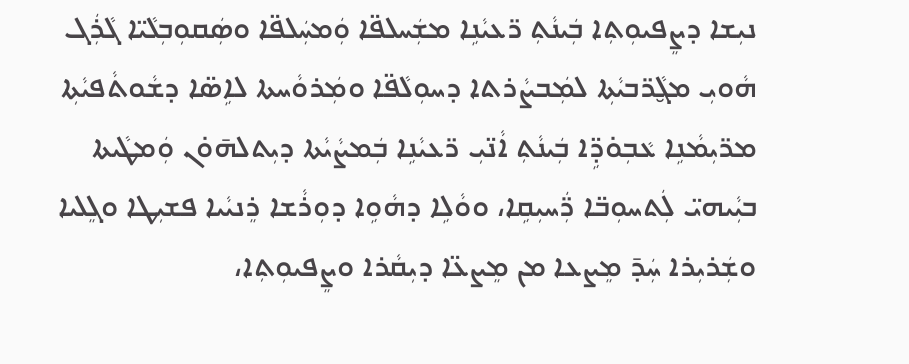ܢܝܼܫܐ ܕܨܸܦܝܘܼܬܼܐ ܒܲܝܢܵܬܼ ܪ̈ܥܝܵܢܹܐ ܡܫܲܚܠܦ̈ܐ ܘܲܡܚܲܠܦ̈ܐ ܘܣܲܩܘܼܒܼܠܵܝ̈ܐ ܓܵܪܲܓ ܗܵܘܝܼ ܡܓ̮ܵܪ̈ܒܝܵܬܼܐ ܠܡܲܒܨܵܪܬܐ ܕܚܘܼܠܵܦ̈ܐ ܘܡܲܪܘܵܚܬܐ ܠܐܹܣ̈ܐ ܕܫܵܘܬܵܦܝܵܬܼܐ ܡܪ̈ܝܼܡܵܢܹܐ ܥܵܒܼܘ̇ܕܹ̈ܐ ܒܲܝܢܵܬܼ ܐܵܢ̈ܝܼ ܪ̈ܥܝܵܢܹܐ ܒܲܡܨܵܝܵܬܐ ܕܝܼܬܠܗ̄ܘ̇ܢ ܘܲܡܛܵܝܬܐ ܒܝܼܵܝܗܝ̈ ܠܲܬܚܘܼܒ̈ܐ ܪ̈ܲܚܝܼܩܹܐ، ܘܘܵܠܹܐ ܕܗܵܘܹܐ ܕܘܼܪܵܫܐ ܪܸܢܝܵܝܐ ܦܫܝܼܛܐ ܘܓܸܠܝܐ ܘܫܲܪܝܼܪܐ ܚܲܕ̄ ܡܸܨܥܐ ܡܢ ܡܸܨܥ̈ܐ ܕܝܼܩܵܪܐ ܘܨܸܦܝܘܼܬܼܐ،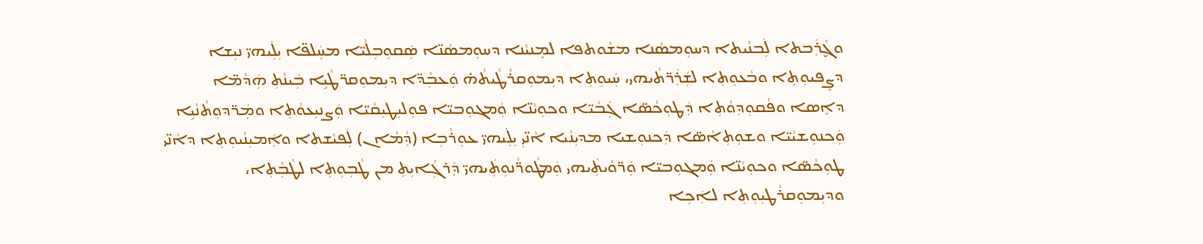ܘܓ̮ܵܪܲܒܬܐ ܠܲܒܢܵܝܬܐ ܕܚܘܼܡܣܵܢܐ ܡܫܵܘܬܦܐ ܠܡܸܢܝܵܢܐ ܕܚܘܼܡܣܵܢ̈ܐ ܣܲܩܘܼܒܼܠܵܝ̈ܐ ܡܚܲܠܦ̈ܐ ܝܼܠܲܝܗܝ̈ ܢܝܼܫܐ ܕܨܸܦܝܘܼܬܼܐ ܘܒܵܥܘܼܬܼܐ ܠܫܲܪܲܪ̈ܬܵܝܗܝ، ܚܲܝܘܼܬܼܐ ܕܝܼܡܘܼܩܪܵܛܵܝܬܵܗ̇ ܘܲܥܒܼܵܕ̈ܐ ܕܝܼܡܘܼܩܪ̈ܛܵܝܹܐ ܒܲܝܢܵܬܼ ܗܲܕܵܡ̈ܐ ܕܐܸܣܐ ܘܦܵܩܘܼܕܼܘܵܬܼܐ ܕܲܛܘܼܟܵܣ̈ܐ ܓܲܒܵܝ̈ܐ ܘܟܘܼܝܵܢ̈ܐ ܘܲܡܓܘܼܒܝ̈ܐ ܦܘܼܠܝܼܛܝܼܩܵܝ̈ܐ ܘܲܨܢܝܼܥܘܵܬܼܐ ܘܡܲܪ̈ܕܘܼܬܵܢܵܝܹܐ ܘܲܟܢܘܼܫܝܵܝ̈ܐ ܘܫܘܼܬܼܐܵܣ̈ܐ ܕܲܟܢܘܼܫܝܐ ܡܕܝܼܢܵܝܐ ܐܵܢ̈ܝܼ ܝܼܠܲܝܗܝ̈ ܥܘܼܪܵܒܼܐ (ܕܼܵܡܵܐܢ) ܠܲܦܝܵܫܬܐ ܘܐܲܡܝܼܢܵܝܘܼܬܼܐ ܕܐܵܢ̈ܝ ܛܘܼܟܵܣ̈ܐ ܘܟܘܼܝܵܢ̈ܐ ܘܲܡܓܘܼܒܝ̈ܐ ܘܲܪ̈ܘܵܝܬܲܝܗܝ ܘܲܡܛܵܘܪ̈ܵܢܘܼܬܲܝܗܝ̈ ܕܲܪܓܼܵܐܝܼܬܼ ܡܢ ܛܵܒܼܘܼܬܼܐ ܠܛܵܒܼܵܬܼܐ، ܘܕܝܼܡܘܼܩܪܵܛܝܼܘܼܬܼܐ ܠܐܲܟܼܐ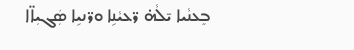ܒܸܥܢܵܝܐ ܝ̄ܠܵܗ̇ ܪ̈ܥܝܵܢܹܐ ܘܪ̈ܢܝܹܐ ܣܲܓܝܼܐ̈ܐ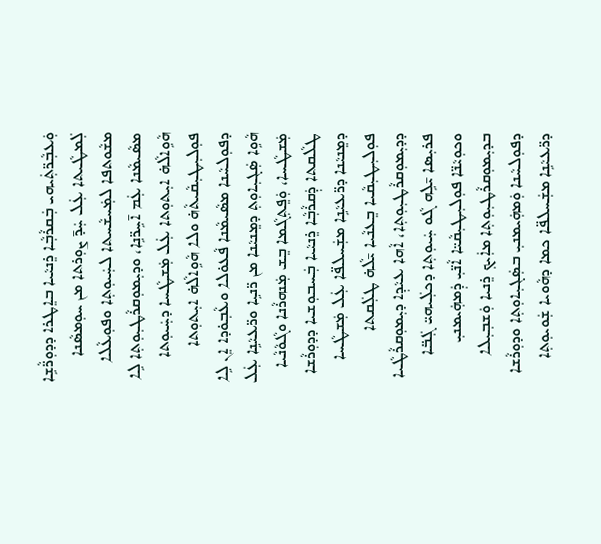ܘܲܥܒܼܵܪ̈ܬܲܝܗܝ ܒܲܩܪܵܒܼܵܐ ܪܸܢܝܵܝܐ ܒܐܸܛܪܐ ܕܕܘܼܪ̈ܵܫܹܐ ܠܲܡܛܵܝܬܐ ܥܲܠ ܚܲܕ̄ ܨܘܼܪܬܐ ܡܢ ܚܘܼܡܣܵܢܐ ܡܫܵܘܬܦܐ ܠܡܲܚܫܵܚܬܐ ܠܚܲܝܘܼܬܼܐ ܘܦܘܼܥܵܠܐ ܡܣܵܝܡܵܢܐ ܥܲܡ ܐ̄ܚܹܪ̈ܢܹܐ، ܘܕܝܼܡܘܼܩܪܵܛܝܼܘܼܬܼܐ ܠܹܐ ܗܵܘܹܐܠܵܗ̇ ܐܝܼܬܘܼܬܐ ܥܲܠ ܡܲܫܛܵܚܐ ܕܚܲܝܘܼܬܐ ܦܘܼܠܝܼܛܝܼܩܵܝܬܵܗ̇ ܘܠܐ ܗܵܘܹܐܠܵܗ̇ ܐܝܼܬܘܼܬܐ ܕܦܘܼܠܚܵܢܐ ܡܣܵܝܡܵܢܐ ܦܵܥܘ̇ܠܐ ܘܥܵܒܼܘ̇ܕܐ ܐܸܢ ܠܹܐ ܗܵܘܹܐ ܣܲܓܝܼܐܘܼܬܼ ܕܡܸܢܝܵܢܐ ܡܢ ܪ̈ܢܝܹܐ ܘܪ̈ܥܝܵܢܹܐ ܥܲܠ ܡܲܫܛܵܚܐ، ܘܲܦܸܬܼܓܵܡܐ ܒܸܫ ܡܲܢܗܪܵܢܐ ܘܓܵܘܵܢܵܝܐ ܛܠܵܩܬܐ ܕܲܩܪܵܒܼܵܐ ܪܸܢܝܵܝܐ ܒܲܚܒܘܼܫܝܐ ܕܕܘܼܪܵܫܐ ܕܡܸܢܝܵܢܐ ܕܪ̈ܥܝܵܢܹܐ ܡܫܲܚܠܦ̈ܐ ܥܲܠ ܡܲܫܛܵܚܐ ܦܘܼܠܝܼܛܝܼܩܵܝܐ ܒܸܥܢܵܝܐ ܝ̄ܠܵܗ̇ ܛܠܲܩܬܐ ܕܕܝܼܡܘܼܩܪܵܛܝܼܘܼܬܼܐ، ܐܵܗܐ ܥܝܵܕܼܐ ܕܝܼܡܘܼܩܪܵܛܵܝܐ ܦܪܝܼܣܐ ܝ̄ܠܹܗ ܓܵܘ ܚܲܝܘܼܬܼܐ ܕܟܠܲܝܗܝ̈ ܓܲܒ̈ܐ ܘܟܘܼܝܵܢ̈ܐ ܦܘܼܠܝܼܛܝܼܩܵܝ̈ܐ ܐܵܢ̈ܝܼ ܕܲܡܗܲܝܡܢܝܼ ܒܕܝܼܡܘܼܩܪܵܛܝܼܘܼܬܼܐ ܡܐܲܝܟܼ ܪܸܢܝܐ ܘܲܫܒܼܝܼܠܐ ܕܦܘܼܠܚܵܢܐ ܘܲܡܗܲܝܡܢܝܼ ܒܣܲܓܝܼܐܘܼܬܼܐ ܘܕܘܼܪܵܫܐ ܕܪ̈ܥܝܵܢܹܐ ܡܫܲܚܠܦ̈ܐ ܟܡܐ ܕܗܵܘܝܐ ܫܲܘܝܘܼܬܼܐ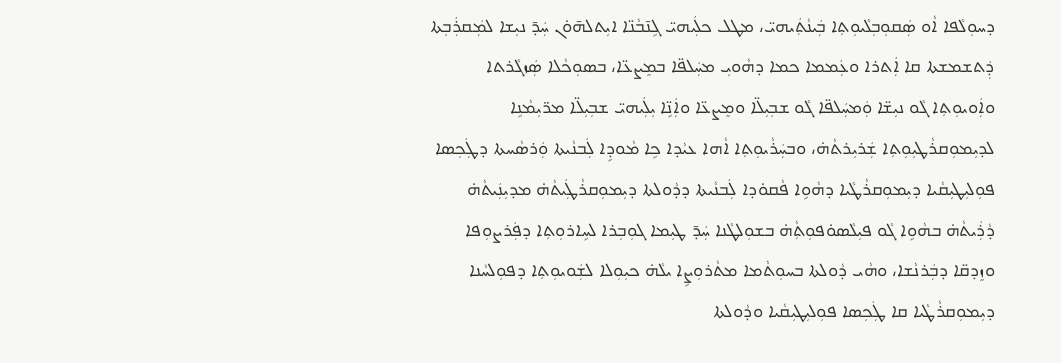ܕܚܘܼܠܵܦܐ ܐܵܘ ܣܲܩܘܼܒܼܠܵܝܘܼܬܼܐ ܒܲܝܢܵܬܲܝܗܝ̈، ܡܛܠ ܟܠܲܝܗܝ̈ ܓܹܢ̄ܒܵܢ̈ܐ ܐܝܼܬܠܗ̄ܘ̇ܢ ܚܲܕ̄ ܢܝܼܫܐ ܠܡܲܩܪܲܒܼܬܐ ܕܲܬܫܡܫܬܐ ܩܐ ܐܲܬܪܐ ܘܥܲܡܡܐ ܟܡܐ ܕܗܵܘܝܼ ܡܚܲܠܦ̈ܐ ܒܡܸܨܥ̈ܐ، ܒܣܘܼܟܵܠܐ ܣܲܙܓܵܪܬܐ ܘܐܲܘܝܘܼܬܼܐ ܓܵܘ ܢܝܼܫ̈ܐ ܘܲܡܚܲܠܦ̈ܐ ܓܵܘ ܫܒܼܝܼܠ̈ܐ ܘܡܸܨܥ̈ܐ ܘܐܲܢܹ̈ܐ ܝܼܠܲܝܗܝ̈ ܫܒܼܝܼܠ̈ܐ ܡܪ̈ܝܼܡܵܢܹܐ ܠܕܝܼܡܘܼܩܪܵܛܝܼܘܼܬܼܐ ܫܲܪܝܼܪܬܵܗ̇، ܘܒܚܲܪܵܝܘܼܬܼܐ ܐܵܗܐ ܥܝܵܕܐ ܟܹܐ ܡܵܘܕܹܐ ܠܲܒܢܵܝܬܐ ܘܲܪܣܵܚܬܐ ܕܛܲܟܼܣܐ ܦܘܼܠܝܼܛܝܼܩܵܝܐ ܕܝܼܡܘܼܩܪܵܛܵܝܐ ܕܗܵܘܹܐ ܦܵܩܘ̇ܕܐ ܠܲܒܢܵܝܬܐ ܕܕܵܘܠܬܐ ܕܝܼܡܘܼܩܪܵܛܲܝܬܵܗ̇ ܡܕܝܼܢܲܝܬܵܗ̇ ܕܵܪܲܝܬܵܗ̇ ܒܗܵܘܹܐ ܓܵܘ ܦܝܼܠܵܣܘ̇ܦܘܼܬܼܵܗ̇ ܒܫܘܼܠܛܵܢܐ ܚܲܕ̄ ܛܝܼܡܐ ܓܘܼܒܼܪܐ ܠܚܹܐܪܘܼܬܼܐ ܕܦܲܪܨܘܼܦܐ ܘܙܸܕܩ̈ܐ ܕܒܲܪܢܵܫܐ، ܘܗܵܝ ܕܵܘܠܬܐ ܒܚܘܼܬܵܡܐ ܡܬܵܪܘܼܨܹܐ ܝܠܵܗ̇ ܟܝܼܘܼܠܐ ܠܫܲܘܝܘܼܬܼܐ ܕܦܘܼܠܚܵܢܐ ܕܝܼܡܘܼܩܪܵܛܵܝܐ ܩܐ ܛܲܟܼܣܐ ܦܘܼܠܝܼܛܝܼܩܵܝܐ ܘܕܵܘܠܬܐ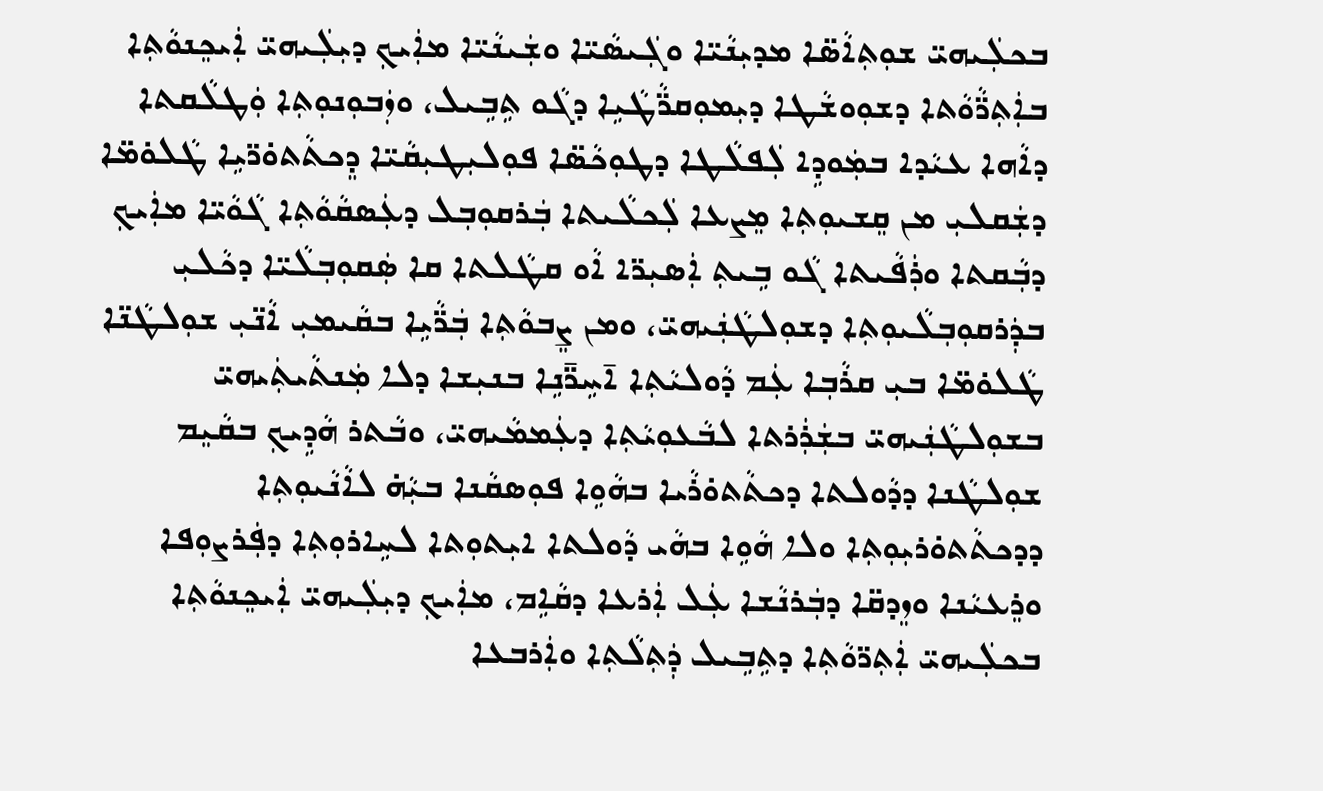ܒܟܠܲܝܗܝ̈ ܫܘܼܬܼܐܵܣ̈ܐ ܡܕܝܼܢܵܝ̈ܐ ܘܓܲܝܣܵܝ̈ܐ ܘܫܲܝܢܵܝ̈ܐ ܡܐܲܝܟܼ ܕܝܼܠܲܝܗܝ̈ ܐܲܝܟܸܢܘܵܬܼܐ ܒܐܲܬܼܪ̈ܵܘܵܬܐ ܕܫܘܼܘܫܵܛܐ ܕܝܼܡܘܼܩܪ̈ܵܛܵܝܹܐ ܕܓܵܘ ܬܹܒܹܝܠ، ܘܙܲܒܘܼܢܘܼܬܼܐ ܘܲܛܠܵܩܬܐ ܕܐܵܗܐ ܥܝܵܕܐ ܒܡܲܘܕܹܐ ܠܲܦܠܵܛܐ ܕܛܘܼܟܵܣ̈ܐ ܦܘܼܠܝܼܛܝܼܩܵܝ̈ܐ ܕܸܟܬܵܬܘ̇ܪ̈ܝܹܐ ܛܵܠܘ̇ܡ̈ܐ ܕܫܲܩܠܝܼ ܡܢ ܩܸܫܝܘܼܬܼܐ ܡܸܨܥܐ ܠܲܟܠܵܝܬܐ ܒܲܪܩܘܼܒܼܠ ܕܥܲܣܩܵܘܵܬܼܐ ܓܵܘܵܝ̈ܐ ܡܐܲܝܟܼ ܕܒܼܵܩܬܐ ܘܪܲܦܵܝܬܐ ܓܵܘ ܒܹܝܬܼ ܐܲܣܝܼܪ̈ܐ ܐܵܘ ܩܛܵܠܬܐ ܩܐ ܣܲܩܘܼܒܼܠܵܝ̈ܐ ܕܟܵܠܝܼ ܒܕܲܪܩܘܼܒܼܠܵܝܘܼܬܼܐ ܕܫܘܼܠܛܵܢܲܝܗܝ̈، ܘܡܢ ܨܸܒܘܵܬܼܐ ܒܲܪ̈ܵܝܹܐ ܒܩܵܝܡܝܼ ܐܵܢ̈ܝܼ ܫܘܼܠܛܵܢ̈ܐ ܛܵܠܘ̇ܡ̈ܐ ܒܝܼ ܩܪܵܒܼܐ ܥܲܡ ܕܵܘܠܝܵܬܼܐ ܐ̄ܚܹܪ̈̄ܢܹܐ ܒܢܝܼܫܐ ܕܠܐ ܡܲܢܬܵܝܬܲܝܗܝ̈ ܒܫܘܼܠܛܵܢܲܝܗܝ̈ ܒܫܲܪܲܪܬܐ ܠܒܵܥܘܼܝܵܬܼܐ ܕܥܲܡܡܵܝܗܝ̈، ܘܒܵܬܪ ܗܵܕܹܝܟܼ ܒܩܵܝܸܡ ܫܘܼܠܛܵܢܐ ܕܕܵܘܠܬܐ ܕܟܬܵܬܘ̇ܪܵܝܐ ܒܗܵܘܹܐ ܦܘܼܣܩܵܢܐ ܒܝܼܵܗ̇ ܠܐܵܢܵܝܘܼܬܼܐ ܕܕܟܬܵܬܘ̇ܪܝܼܘܼܬܼܐ ܘܠܐ ܗܵܘܹܐ ܒܗܵܝ ܕܵܘܠܬܐ ܐܝܼܬܘܼܬܐ ܠܚܹܐܪܘܼܬܼܐ ܕܦܲܪܨܘܼܦܐ ܘܪܸܥܝܵܢܐ ܘܙܸܕܩ̈ܐ ܕܒܲܪܢܵܫܐ ܥܲܠ ܐܲܪܥܐ ܕܩܵܐܹܡ، ܡܐܲܝܟܼ ܕܝܼܠܲܝܗܝ̈ ܐܲܝܟܸܢܘܵܬܼܐ ܒܟܠܲܝܗܝ̈ ܐܲܬܼܪ̈ܘܵܬܼܐ ܕܬܹܒܹܝܠ ܕܲܬܼܠܵܬܼܐ ܘܐܲܪܒܥܐ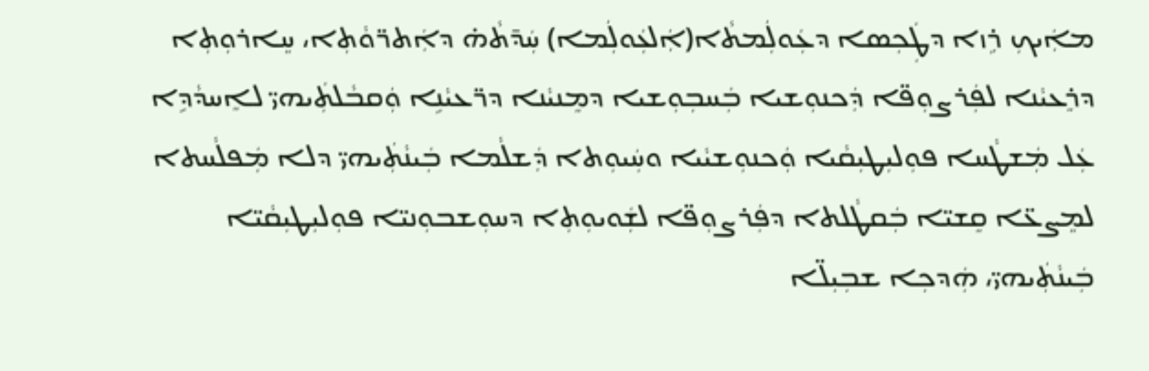ܡܐܲܝܟܼ ܪܹܙܐ ܕܛܲܟܼܣܐ ܕܥܲܘܠܲܡܬܵܐ(ܐܲܠܥܲܘܠܲܡܐ) ܚܲܕ̄ܬܵܗ̇ ܕܐܲܬܪ̈ܘܵܬܼܐ، ܚܸܐܪܘܼܬܼܐ ܕܪܸܥܝܵܢܐ ܠܦܲܪܨܘܼܦ̈ܐ ܕܲܟܢܘܼܫܝܐ ܒܲܚܒܼܘܼܫܝܐ ܕܡܸܢܝܵܢܐ ܕܪ̈ܥܝܵܢܹܐ ܘܲܩܒܵܠܬܲܝܗܝ̈ ܠܐܸܚܕܵܕܹܐ ܥܲܠ ܡܲܫܛܵܚܐ ܦܘܼܠܝܼܛܝܼܩܵܝܐ ܘܲܟܢܘܼܫܝܵܝܐ ܘܚܲܝܘܼܬܐ ܕܲܫܠܵܡܐ ܒܲܝܢܵܬܲܝܗܝ̈ ܕܠܐ ܡܲܦܠܵܚܬܐ ܠܡܸܨܥ̈ܐ ܩܸܫܝ̈ܐ ܒܲܩܛܵܠܬܐ ܕܦܲܪܨܘܼܦ̈ܐ ܠܫܲܘܝܘܼܬܼܐ ܕܚܘܼܫܒܘܼܢܝ̈ܐ ܦܘܼܠܝܼܛܝܼܩܵܝ̈ܐ ܒܲܝܢܵܬܲܝܗܝ̈، ܗܲܕܟܼܐ ܫܒܼܝܼܠ̈ܐ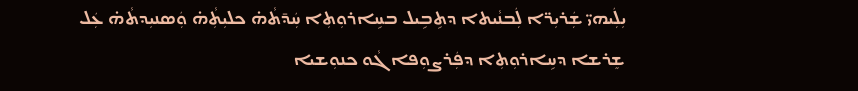ܝܼܠܲܝܗܝ̈ ܫܲܪܝܼܪ̈ܐ ܠܲܒܢܵܝܬܐ ܕܬܹܒܹܝܠ ܒܚܹܐܪܘܼܬܼܐ ܚܲܕ̄ܬܵܗ̇ ܟܠܝܼܬܼܵܗ̇ ܘܲܣܢܝܼܕܬܵܗ̇ ܥܲܠ ܫܸܪܫܐ ܕܚܹܐܪܘܼܬܼܐ ܕܦܲܪܨܘܼܦܐ ܓܵܘ ܟܢܘܼܫܝܐ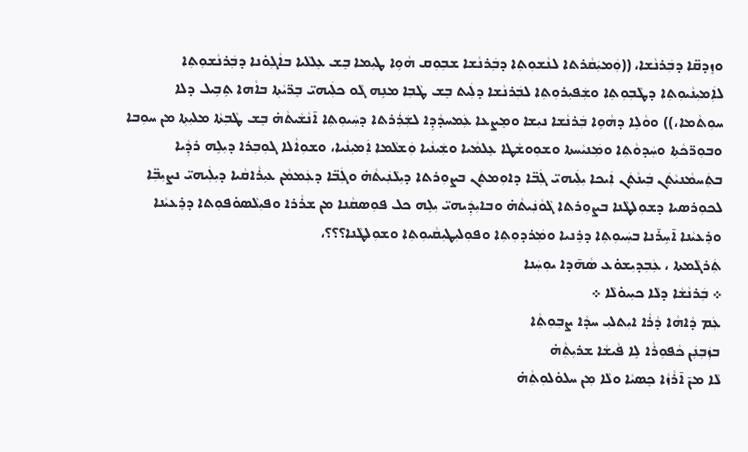ܘܙܸܕܩ̈ܐ ܕܒܲܪܢܵܫܐ، ((ܘܲܡܝܲܩܵܪܬܐ ܠܢܵܫܘܼܬܼܐ ܕܒܲܪܢܵܫܐ ܫܒܼܘܼܩ ܗܵܘܹܐ ܛܝܼܡܐ ܒܸܫ ܥܸܠܠܵܝܐ ܒܐܵܓܼܘ̇ܢܐ ܕܒܲܪܢܵܫܘܼܬܼܐ ܠܐܲܡܝܼܢܵܝܘܼܬܼܐ ܕܛܵܒܼܘܼܬܼܐ ܘܫܲܦܝܼܪܘܼܬܼܐ ܠܒܲܪܢܵܫܐ ܕܠܲܝܬ ܒܸܫ ܛܵܒܼܐ ܡܢܹܗ ܓܵܘ ܟܠܲܝܗܝ̈ ܒܸܪ̈ܝܵܬܼܐ ܒܐܵܗܐ ܬܹܒܹܝܠ ܕܠܐ ܚܘܼܬܵܡܐ،)) ܘܘܵܠܹܐ ܕܗܵܘܹܐ ܒܲܪܢܵܫܐ ܢܝܼܫܐ ܘܡܸܨܥܐ ܥܲܡܚܕܵܕܹܐ ܠܫܲܪܲܪܬܐ ܕܚܲܝܘܼܬܼܐ ܐ̄ܢܵܫܵܝܬܵܗ̇ ܒܸܫ ܛܵܒܼܬܵܐ ܡܠܝܼܬܼܐ ܡܢ ܚܘܼܒܐ ܘܒܘܼܪ̈ܟܵܬܼܐ ܘܚܲܕܘܵܬܼܐ ܘܡܲܢܝܵܚܬܐ ܘܫܘܼܘܫܵܛܐ ܥܸܠܡܵܝܐ ܘܫܲܝܢܵܝܐ ܘܲܫܠܵܡܐ ܐܲܡܝܼܢܵܝܐ، ܘܫܘܼܐܵܠܐ ܓܘܼܒܼܪܐ ܕܝܼܠܹܗ ܪܕܼܵܝܐ ܒܬܲܚܡܵܢܝܵܬܲܢ ܒܲܝܢܵܬܲܢ ܐܲܝܟܐ ܝܼܠܲܝܗܝ̈ ܓܲܒ̈ܐ ܕܐܘܼܡܬܲܢ ܒܨܘܼܪܬܐ ܕܝܼܠܵܢܲܝܬܵܗ̇ ܘܓܲܒ̈ܐ ܕܥܲܡܡܵܢ ܥܝܼܪܵܐܩܵܝܐ ܕܝܼܠܲܝܗܝ̈ ܢܨܝܼܒܼ̈ܐ ܠܟܘܼܪܣܝܐ ܕܫܘܼܠܛܵܢܐ ܒܨܘܼܪܬܐ ܓܵܘܵܢܲܝܬܵܗ̇ ܘܒܐܝܼܕܲܝܗܝ̈ ܝܼܠܹܗ ܟܠ ܦܘܼܣܩܵܢܐ ܡܢ ܫܪܵܪܐ ܘܦܝܼܠܵܣܘ̇ܦܘܼܬܐ ܕܪܸܥܝܵܢܐ ܘܪܸܥܝܵܢܐ ܐ̄ܚܹܪ̄ܢܐ ܒܚܲܝܘܼܬܼܐ ܕܪܸܢܝܐ ܘܡܲܪܕܘܼܬܼܐ ܘܦܘܼܠܝܼܛܝܼܩܵܝܘܼܬܼܐ ܘܫܘܼܠܛܵܢܐ؟؟؟،
ܬܲܪܓܵܡܬܐ ، ܥܲܒܼܕܝܼܫܘ̇ܥ ܣܵܗ̄ܕܐ ܝܘܼܚܲܢܐ
܀ ܒܲܪܢܵܫܵܐ ܕܠܵܐ ܟܝܼܝܘ̇ܠܵܐ ܀
ܥܲܡ ܕܵܐܗܵܐ ܕܵܪܵܐ ܐܝܼܬܠܝܼ ܚܕܵܐ ܨܒܼܘܼܬܼܵܐ
ܒܙܲܒܼܢܲܢ ܟܵܦܘܼܪܵܐ ܠܹܐ ܦܵܝܫܵܐ ܫܪܝܼܬܼܵܗ̇
ܠܵܐ ܡܢ̄ ܐ̄ܪܵܙܵܐ ܟܸܣܝܵܐ ܘܠܵܐ ܡܼܢ ܚܠܘ̇ܠܘܼܬܼܵܗ̇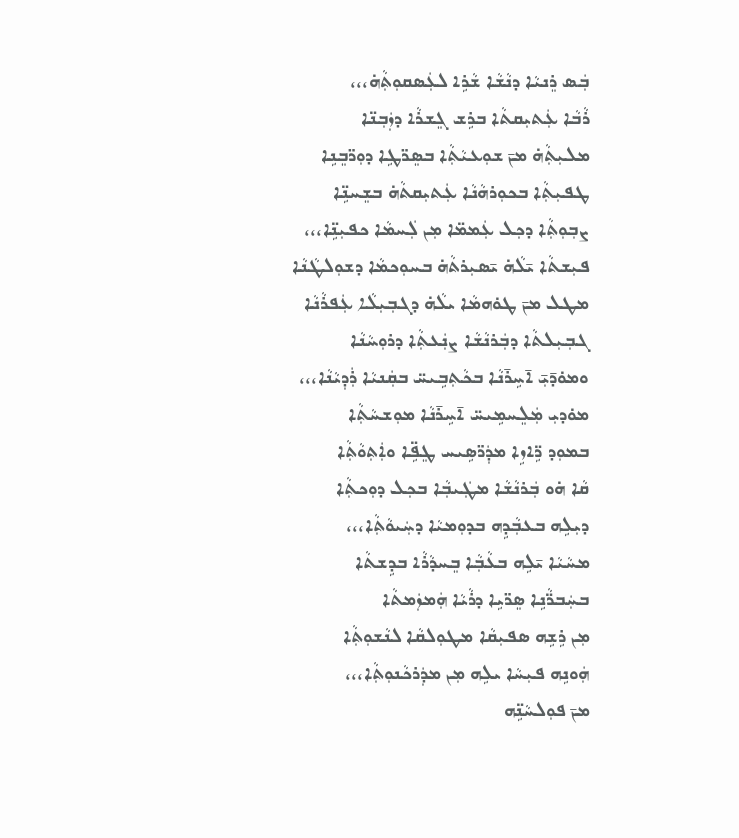ܒܲܣ ܪܸܢܝܵܐ ܕܢܵܫܵܐ ܫܵܪܹܐ ܠܥܲܣܩܘܼܬܼܵܗ̇،،،
ܪܵܒܵܐ ܥܲܬܝܼܩܬܵܐ ܒܪܹܫ ܓܸܫܪܵܐ ܕܙܲܒܼܢ̈ܐ
ܡܠܝܼܬܼܵܗ̇ ܡܢ̄ ܫܘܼܥܝܵܬܼܵܐ ܒܣܸܪ̈ܛܹܐ ܕܘܼܪ̈ܒܸܢܹܐ
ܛܦܝܼܬܼܵܐ ܒܟܘܼܪܗܵܢܵܐ ܥܲܬܝܼܩܬܵܗ̇ ܒܫܸܚܢܹ̈ܐ
ܨܒܼܘܼܬܼܵܐ ܕܟܼܠ ܥܲܡܡ̈ܐ ܡܼܢ ܠܲܚܡܵܐ ܟܦܝܼܢܹ̈ܐ،،،
ܦܝܼܫܬܵܐ ܝ̄ܠܵܗ̇ ܝ̄ܣܝܼܪܬܵܗ̇ ܒܚܘܼܟܡܵܐ ܕܫܘܼܠܛܵܢܵܐ
ܡܛܠ ܡܢ̄ ܛܘ̇ܗܡܵܐ ܝܠܵܗ̇ ܕܓܒܼܝܼܠܵܐ ܥܲܦܪܵܢܵܐ
ܓܒܼܝܼܠܬܵܐ ܕܒܲܪܢܵܫܵܐ ܨܢܲܥܬܼܵܐ ܕܪܘܼܚܵܢܵܐ
ܘܡܘ̇ܕ̄ܝܼ̄ ܐ̄ܚܹܪ̄ܢܵܐ ܒܟܵܬܼܒܹܝܚ̈ ܒܩܲܢܝܵܐ ܪܲܕܼܝܵܢܵܐ،،،
ܡܘ̇ܕܝܼ ܡܲܠܸܚܡܹܝܚ̈ ܐ̄ܚܹܪ̄ܢܵܐ ܡܘܼܫܚܵܬܼܵܐ
ܒܡܘܼܕ ܪܹ̈ܐܙܹܐ ܡܕܲܪ̈ܣܹܝܚ ܛܸܦܹ̈ܐ ܘܐܲܬܼܘܵܬܼܵܐ
ܩܵܐ ܗ̇ܘ ܒܲܪܢܵܫܵܐ ܡܛܲܝܒܼܵܐ ܒܟܼܠ ܕܘܼܟܬܼܵܐ
ܕܝܼܠܹܗ ܒܥܒܼܵܕܹܗ ܒܕܘܼܡܝܵܐ ܕܚܲܝܘܵܬܼܵܐ،،،
ܡܚܵܝܵܐ ܝ̄ܠܹܗ ܒܥܵܒܼܵܐ ܒܸܚܕܵܪܵܐ ܒܕܹܫܬܵܐ
ܒܚܲܒܪ̈ܵܢܹܐ ܣܸܪ̈ܝܹܐ ܕܪܵܝܵܐ ܗܲܡܙܲܡܬܵܐ
ܡܼܢ ܪܹܫܹܗ ܣܦܝܼܩܵܐ ܡܛܘܼܠܩܵܐ ܠܢܵܫܘܼܬܼܵܐ
ܗܲܘܢܹܗ ܦܝܼܚܵܐ ܝܠܹܗ ܡܼܢ ܡܕܲܪܟܵܢܘܼܬܼܵܐ،،،
ܡܢ̄ ܦܘܼܠܚܵܢܹ̈ܗ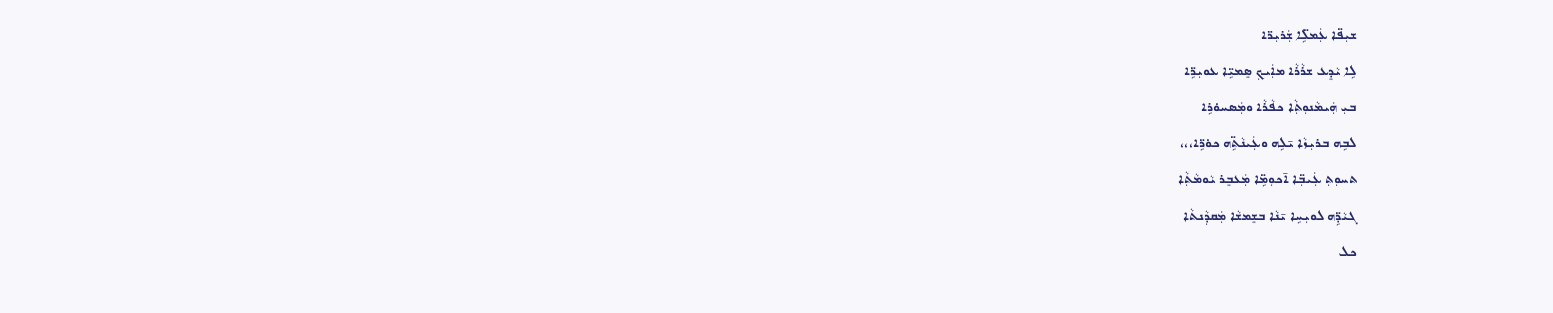ܫܝܼܦ̈ܐ ܥܲܡܠܹ̈ܐ ܫܲܪܝܼܪ̈ܐ
ܠܹܐ ܝܵܕܸܥ ܫܪܵܪܵܐ ܡܐܲܝܟܼ ܣܸܡܝܹ̈ܐ ܥܘܝܼܪܹ̈ܐ
ܒܝܼ ܗܲܝܡܵܢܘܼܬܼܵܐ ܟܦܵܪܵܐ ܘܡܲܣܚܘ̇ܪܹܐ
ܠܒܹܗ ܒܪܝܼܙܵܐ ܝ̄ܠܹܗ ܘܥܲܝܢܵܬܹ̈ܗ ܟܘ̇ܪܹ̈ܐ،،،
ܬܚܘܼܬܼ ܥܲܝܒܼ̈ܐ ܐ̄ܟܘܼܡܹ̈ܐ ܡܲܥܒܸܪ ܝܵܘܡܵܬܼܵܐ
ܓܝܵܕܹ̈ܗ ܠܘܝܼܚܹܐ ܝ̄ܢܵܐ ܒܫܸܡܫܵܐ ܡܲܩܕܼܵܢܬܵܐ
ܟܠ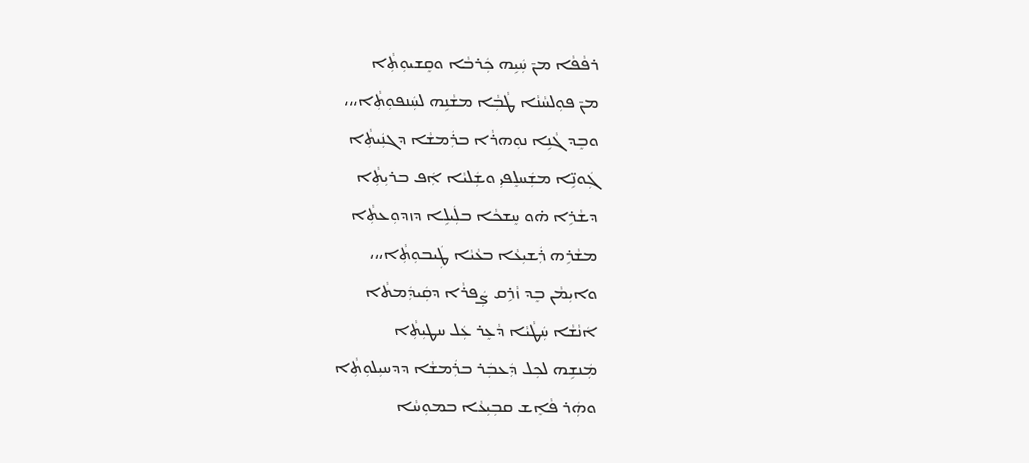ܪܦܵܦܵܐ ܡܢ̄ ܚܲܝܹܗ ܟܲܪܒܵܐ ܘܩܸܫܝܘܼܬܼܵܐ
ܡܢ̄ ܦܘܼܠܚܵܢܵܐ ܛܵܒܼܵܐ ܡܫܵܢܹܗ ܠܚܲܢܦܘܼܬܼܵܐ،،،
ܘܒܸܕ ܓܵܢܹܐ ܢܘܼܗܪܵܐ ܒܪܲܡܫܵܐ ܕܓܢܲܝܬܼܵܐ
ܓܲܘܢܹ̈ܐ ܡܫܲܚܠܸܦܝܼ ܘܫܲܠܝܵܐ ܐܲܦ ܒܪܝܼܬܼܵܐ
ܕܫܵܪܹܐ ܗ̇ܘ ܚܸܫܟܵܐ ܒܠܲܝܠܹܐ ܕܙܕܘܼܥܬܼܵܐ
ܡܫܵܪܹܗ ܪܲܫܝܼܥܵܐ ܒܥܵܝܵܐ ܛܲܝܒܘܼܬܼܵܐ،،،
ܘܐܝܼܡܵܢ ܒܸܕ ܙܵܪܹܩ ܨܲܦܪܵܐ ܕܩܲܝܕܲܡܬܵܐ
ܐܿܢܵܫܵܐ ܚܲܛܵܝܵܐ ܕܵܥܸܪ ܥܲܠ ܚܛܝܼܬܼܵܐ
ܡܲܢܫܹܗ ܠܟܼܠ ܕܲܥܒܲܪ ܒܪܲܡܫܵܐ ܕܕܚܝܼܠܘܼܬܼܵܐ
ܘܗܲܪ ܦܵܐܸܫ ܩܒܼܝܼܥܵܐ ܒܡܘܼܚܵܐ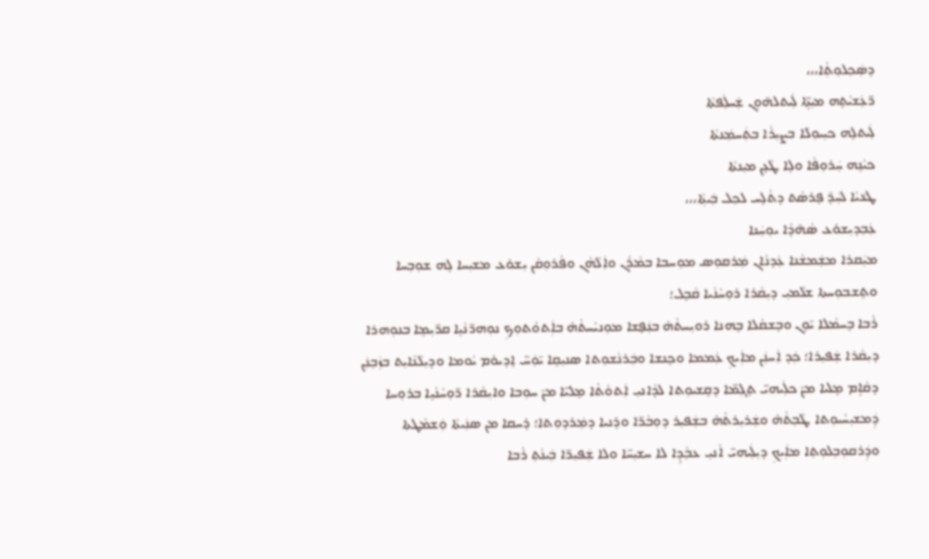ܕܣܲܟܼܠܘܼܬܼܵܐ،،،
ܪ̈ܥܲܫܝܵܬܹܗ ܡܝܼܬܹ̈ܐ ܠܲܝܬܠܗ̄ܘܼܢ ܫܲܚܠܲܦܬܵܐ
ܠܲܝܬܠܹܗ ܟܝܼܝܘܼܠܵܐ ܒܨܝܼܪܵܐ ܒܬܲܚܡܲܢܬܵܐ
ܟܝܵܢܹܗ ܚܲܪܘܼܦܵܐ ܘܠܹܐ ܛܵܥܸܢ ܡܝܼܢܬܵܐ
ܛܥܵܝܵܐ ܠܚܲܕ̄ ܦܸܪܣܵܬ ܕܬܵܠܸܚ ܠܟܼܠ ܒܲܝܬܼܵܐ،،،
ܥܲܒܼܕܝܼܫܘ̇ܥ ܣܵܗ̄ܕܵܐ ܝܘܼܚܲܢܐ
ܡܝܲܩܪܐ ܡܫܲܡܫܵܢܐ ܥܲܕܢܵܐܢ ܡܲܪܩܘܼܣ ܡܘܼܚܒܐ ܒܡܵܪܲܢ ܘܐܲܠܵܗܵܢ ܘܦܵܪܘܼܩܵܢ ܝܼܫܘ̇ܥ ܡܫܝܼܚܐ ܠܹܗ ܫܘܼܒܼܚܐ ܘܬܸܫܒܘܼܚܬܐ ܫܠܵܡܝܼ ܕܝܼܩܵܪܐ ܪܘܼܚܵܢܵܝܐ ܩܵܒܸܠ؛
ܪܵܒܐ ܒܸܚܡܵܠܐ ܝ̄ܘܸܢ ܘܒܸܫܩܵܠܐ ܒܹܗܢܐ ܪܘܝܼܚܬܵܗ̇ ܒܢܲܦ̮ܫܐ ܡܘܼܢܝܵܚܬܵܗ̇ ܒܐܲܬܘܵܬܘܼܟܼ ܢܘܼܗܪ̈ܢܵܝܹܐ ܩܪ̈ܝܼܡܹܐ ܒܢܘܼܗܪܐ ܕܝܼܩܵܪܐ ܫܲܦܝܼܪܐ؛ ܟܲܕ ܐܲܚܢܲܢ ܡܐܲܝܟܼ ܥܲܡܡܐ ܘܟܸܢܫܐ ܘܒܲܪܢܵܫܘܼܬܐ ܣܢܝܼܩܹܐ ܝ̄ܘܲܚ̈ ܐܸܕܝܘ̇ܡ ܝܵܘܡܐ ܘܕܝܼܠܵܢܵܐܝܼܬ ܒܙܲܒܼܢܲܢ ܕܩܵܐܹܡ ܡܸܠܝܐ ܡܢ̄ ܟܠܲܝܗܝ̈ ܬܸܓܼܡ̈ܐ ܕܩܸܫܝܘܼܬܐ ܠܕܵܐܢܝܼ ܐܲܬܘܵܬܵܐ ܡܸܠܝ̈ܐ ܡܢ̄ ܚܘܼܒܐ ܘܐܝܼܩܵܪܐ ܪ̈ܘܼܚܵܢܵܝܹܐ ܒܪܘܼܚܐ ܕܲܡܫܝܼܚܵܝܘܼܬܐ ܛܵܒܼܬܵܗ̇ ܘܫܲܪܝܼܪܬܵܗ̇ ܒܫܲܦܝܼܪ ܕܘܼܒܵܪ̈ܐ ܘܪܸܢܝܐ ܕܡܲܪܕܘܼܬܐ؛ ܪܸܚܩܐ ܡܢ ܣܢܲܝܬܵܐ ܘܲܫܡܵܛܬܐ ܘܕܲܪܩܘܼܒܼܠܘܼܬܼܐ ܡܐܲܝܟܼ ܕܝܼܠܲܝܗܝ̈ ܐܵܢܝܼ ܥܒܼܵܕܹܐ ܠܐ ܚܫܝܼܚ̈ܐ ܘܠܐ ܫܲܦܝܼܪ̈ܐ ܒܲܝܢܵܬܼ ܪܵܒܐ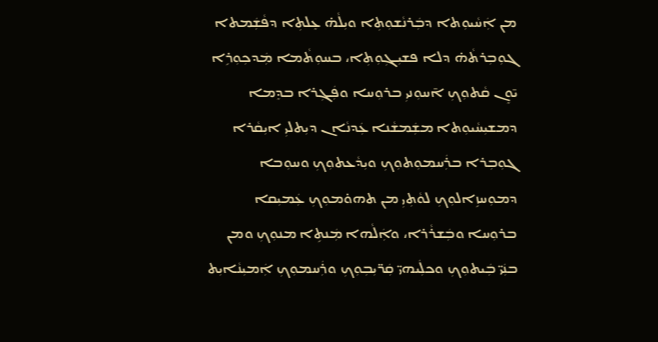ܡܢ ܐܲܚܵܝܘܼܬܐ ܕܒܲܪܢܵܫܘܼܬܼܐ ܘܝܼܠܵܗ̇ ܥܸܠܬܼܐ ܕܦܵܫܲܡܬܐ ܓܘܼܒܼܪܬܵܗ̇ ܕܠܐ ܦܫܝܼܓܼܘܼܬܼܐ، ܒܚܘܼܬܵܡܐ ܡܲܕܟܼܘܼܪܹܐ ܝ̄ܘܸܢ ܩܵܬܘܼܟܼ ܐ̄ܚܘܼܢܝܼ ܒܪܘܼܚܐ ܘܦܲܓܼܪܐ ܒܕܸܡܐ ܕܡܫܝܼܚܵܝܘܼܬܐ ܡܫܲܡܫܵܢܐ ܥܲܕܢܵܐܢ ܕܝܼܬܠܝܼ ܐܝܼܩܵܪܐ ܓܘܼܒܼܪܐ ܒܪܲܚܡܘܼܬܘܼܟܼ ܘܝܼܕܵܥܬܘܼܟܼ ܘܚܘܼܒܐ ܕܡܘܼܚܙܹܐܠܘܼܟܼ ܠܘܵܬܼܝܼ ܡܢ ܬܗܘ̇ܡܘܼܟܼ ܥܲܡܝܼܩܐ ܒܪܘܼܚܐ ܘܒܲܫܪܵܪܐ، ܘܐܲܠܵܗܐ ܡܲܢܬܹܐ ܡܢܘܼܟܼ ܘܡܢ ܒܢܲܝ̈ ܒܲܝܬܘܼܟܼ ܘܟܠܲܝܗܝ̈ ܩܲܪ̈ܝܼܒܼܘܼܟܼ ܘܪܲܚܡܘܼܟܼ ܐܲܡܝܼܢܵܐܝܼܬ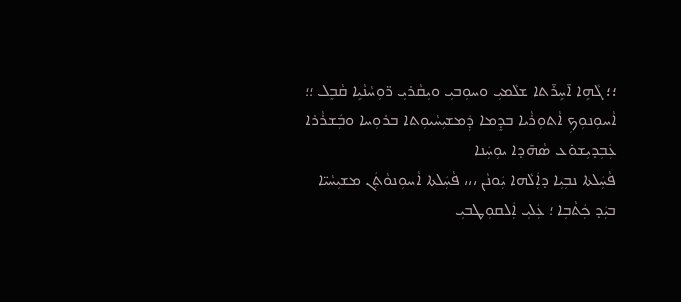؛؛ ܓܵܗܹܐ ܐ̄ܚܹܪ̄ܬܐ ܫܠܵܡܝܼ ܘܚܘܼܒܝܼ ܘܝܼܩܵܪܝܼ ܪ̈ܘܼܚܵܢܵܝܹܐ ܩܵܒܸܠ ؛؛
ܐܵܚܘܼܢܘܼܟܼ ܐܵܬܘܼܪܵܝܐ ܒܕܸܡܐ ܕܲܡܫܝܼܚܵܝܘܼܬܐ ܒܪܘܼܚܐ ܘܒܲܫܪܵܪܐ
ܥܲܒܼܕܝܼܫܘ̇ܥ ܣܵܗ̄ܕܐ ܝܘܼܚܲܢܐ
ܦܵܚܲܠܬܐ ܢܒܼܝܼܐ ܕܐܲܠܵܗܐ ܝܲܘܢܵܢ ،،، ܦܵܚܲܠܬܐ ܐܵܚܘܼܢܘܵܬܲܢ ܡܫܝܼܚܵܝ̈ܐ
ܒܝܲܕ ܟܲܬܵܒܼܐ ؛ ܥܲܠܝܼ ܐܲܠܩܘܼܛܒܝܼ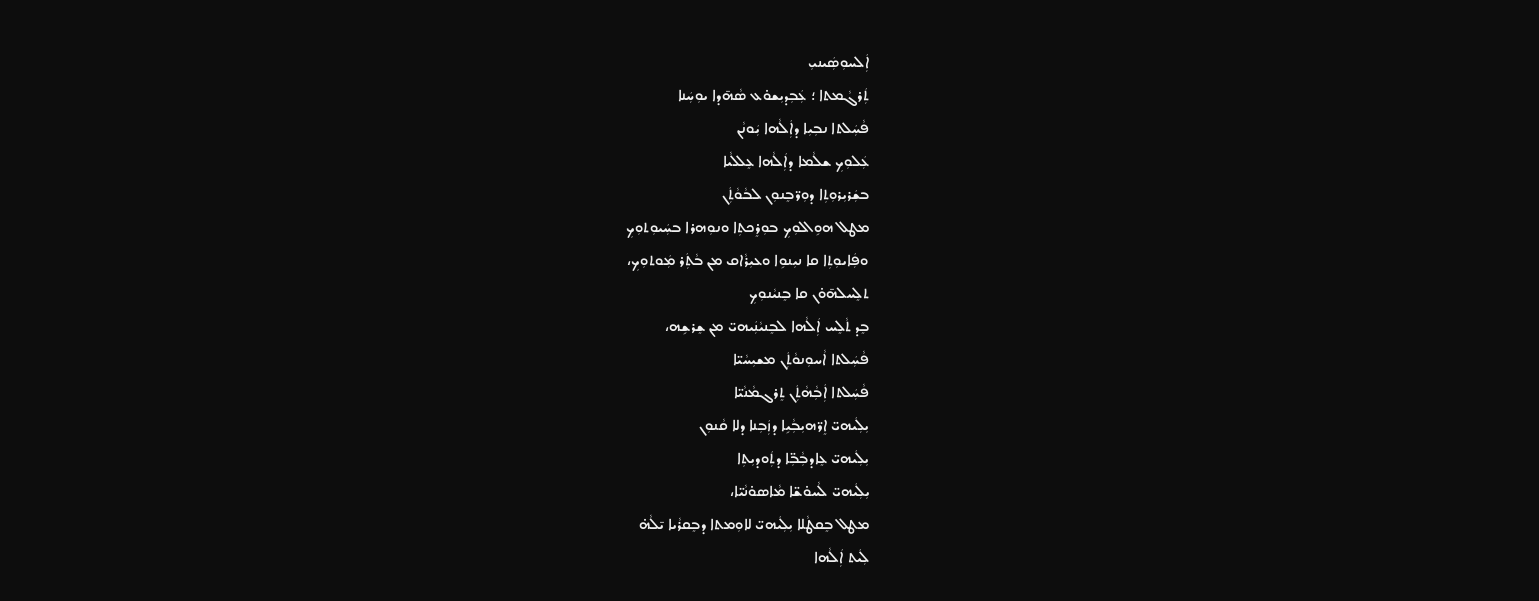ܐܲܠܚܘܼܣܲܝܢܝܼ
ܬܲܪܓܵܡܬܐ ؛ ܥܲܒܼܕܝܼܫܘ̇ܥ ܣܵܗ̄ܕܐ ܝܘܼܚܲܢܐ
ܦܵܚܲܠܬܐ ܢܒܼܝܼܐ ܕܐܲܠܵܗܐ ܝܲܘܢܵܢ
ܥܲܠܘܼܟܼ ܫܠܵܡܐ ܕܐܲܠܵܗܐ ܥܸܠܠܵܝܐ
ܒܫܲܪܝܼܪܘܼܬܼܐ ܕܘܼܪ̈ܒܸܢܘܼܢ ܠܒܵܘܵܬܲܢ
ܡܛܠ ܗܘܹܐܠܘܼܟܼ ܒܘܼܪܸܟܬܼܐ ܘܢܘܼܗܪܐ ܒܚܲܝܘܼܬܘܼܟܼ
ܘܦܲܐܝܘܼܬܼܐ ܩܐ ܢܝܼܢܘܹܐ ܘܥܝܼܪܵܐܩ ܡܢ ܒܵܬܲܪ ܡܲܘܬܘܼܟܼ،
ܬܠܸܚܠܗ̄ܘ̇ܢ ܩܐ ܒܸܢܝܵܢܘܼܟܼ
ܒܸܕ ܬܵܠܸܚ ܐܲܠܵܗܐ ܠܒܸܢܝܵܢܲܝܗܝ̈ ܡܢ ܫܸܪܫܹܗ،
ܦܵܚܲܠܬܐ ܐܵܚܘܼܢܘܵܬܲܢ ܡܫܝܼܚܵܝ̈ܐ
ܦܵܚܲܠܬܐ ܐܲܒܼܵܗܵܬܲܢ ܬܸܪܓܡܵܢܵܝ̈ܐ
ܝܼܠܲܝܗܝ̈ ܐܸܪ̈ܗܝܼܒܼܵܝܹܐ ܕܙܲܒܼܢܐ ܕܠܐ ܩܵܢܘܼܢ
ܝܼܠܲܝܗܝ̈ ܥܸܐܕܒܼܵܒܼ̈ܐ ܕܬܲܘܕܝܼܬܼܐ
ܝܼܠܲܝܗܝ̈ ܠܵܚܘ̇ܫ̈ܐ ܡܵܐܣܘ̇ܢܵܝ̈ܐ،
ܡܛܠ ܒܸܩܛܵܠܐ ܝܼܠܲܝܗܝ̈ ܠܐܘܼܡܬܐ ܕܒܸܩܪܵܝܐ ܝ̄ܠܵܗ̇
ܠܲܝܬ ܐܲܠܵܗܐ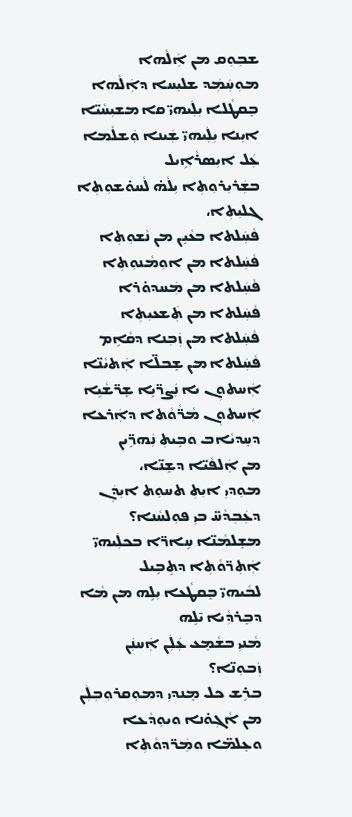ܫܒܼܘܼܩ ܡܢ ܐܲܠܵܗܐ
ܡܘܼܚܲܡܲܕ ܫܠܝܼܚܐ ܕܐܲܠܵܗܐ
ܒܸܩܛܵܠܐ ܝܼܠܲܝܗܝ̈ ܩܐ ܡܫܝܼܚܵܝ̈ܐ
ܐܝܼܢܐ ܝܼܠܲܝܗܝ̈ ܫܲܝܢܐ ܘܲܫܠܵܡܐ ܥܲܠ ܐܝܼܣܪܵܐܹܝܠ
ܒܫܲܪܝܼܪܘܼܬܼܐ ܝܼܠܵܗ̇ ܠܵܚܘ̇ܫܘܼܬܼܐ ܓܠܝܼܬܼܐ،
ܦܵܚܲܠܬܐ ܒܥܵܝܹܢ ܡܢ ܢܵܫܘܼܬܼܐ ܦܵܚܲܠܬܐ ܡܢ ܐܘܼܡܵܢܘܼܬܼܐ
ܦܵܚܲܠܬܐ ܡܢ ܡܲܚܕܘ̇ܪܐ ܦܵܚܲܠܬܐ ܡܢ ܬܲܫܥܝܼܬܼܐ
ܦܵܚܲܠܬܐ ܡܢ ܙܲܒܼܢܐ ܕܩܵܐܹܡ
ܦܵܚܲܠܬܐ ܡܢ ܫܸܒܠ̈ܐ ܐܲܬܝܵܢ̈ܐ
ܐܲܚܬܘܼܢ ܝܐ ܢܲܨܪ̈ܝܹܐ ܫܸܪ̈ܫܵܝܹܐ
ܐܲܚܬܘܼܢ ܡܵܪ̈ܵܘܵܬܐ ܕܐܲܪܥܐ ܕܚܸܕܝܵܐܒ ܘܒܹܝܬܼ ܢܲܗܪܹ̈ܝܢ
ܡܢ ܐܲܠܦܵܝ̈ܐ ܕܫܸܢ̈ܐ،
ܡܘܼܕܝܼ ܐܝܼܬܼ ܬܚܘܼܬ ܐܝܼܕܲܢ ܕܥܲܒܼܕܵܚ̈ ܒܝܼ ܦܘܼܠܚܵܢܐ؟
ܡܫܸܠܡܵܢ̈ܐ ܚܹܐܪ̈ܐ ܒܟܠܲܝܗܝ̈ ܐܲܬܼܪ̈ܘܵܬܼܐ ܕܬܹܒܹܝܠ
ܠܒܵܝܗܝ̈ ܒܸܩܛܵܥܐ ܝܼܠܹܗ ܡܢ ܡܵܐ ܕܒܸܪܕܼܵܝܐ ܝ̄ܠܹܗ
ܡܵܢܝܼ ܒܫܵܡܸܥ ܥܲܠܲܢ ܐܲܚܢܲܢ ܙܲܒܘܼܢ̈ܐ؟
ܒܪܹܫ ܟܠ ܡܸܢܕܝܼ ܕܡܘܼܩܪܘܼܒܼܠܲܢ
ܡܢ ܐܵܓܼܘ̇ܢܐ ܘܝܘܼܕܵܥܐ ܘܥܸܠܡ̈ܐ ܘܡܲܪ̈ܕܘܵܬܼܐ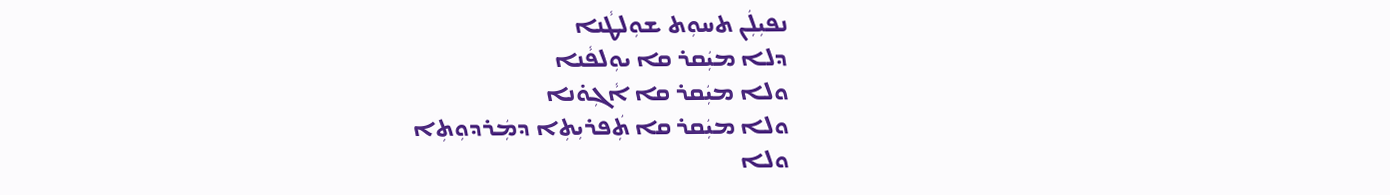ܢܦܝܼܠܲܢ ܬܚܘܼܬ ܫܘܼܠܛܵܢܐ
ܕܠܐ ܡܝܲܩܪ ܩܐ ܝܘܼܠܦܵܢܐ
ܘܠܐ ܡܝܲܩܪ ܩܐ ܐܵܓܼܘ̇ܢܐ
ܘܠܐ ܡܝܲܩܪ ܩܐ ܬܲܦܪܝܼܬܼܐ ܕܡܲܪܕܘܼܬܼܐ
ܘܠܐ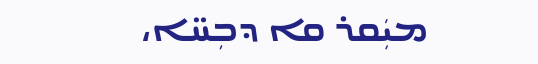ܡܝܲܩܪ ܩܐ ܕܒܼܚ̈ܐ،